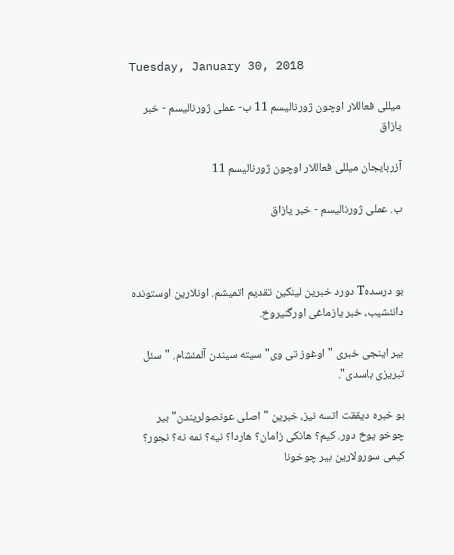Tuesday, January 30, 2018

میللی فعاللار اوچون ژورنالیسم 11 ب- عملی ژورنالیسم - خبر یازاق

آزربایجان میللی فعاللار اوچون ژورنالیسم 11

ب. عملی ژورنالیسم - خبر یازاق



بو درسدهT دورد خبرین لینکین تقدیم اتمیشم. اونلارین اوستونده دانئشیب، خبر یازماغی اورگنیروخ.

بیر اینجی خبری "اوغوز تی وی" سیته سیندن آلمئشام. "سئل تبریزی باسدی".

بو خبره دیققت اتسه نیز، خبرین "اصلی عونصولریندن" بیر چوخو یوخ دور. کیم؟ هانکی زامان؟ هاردا؟ نیه؟ نمه نه؟ نجور؟ کیمی سورولارین بیر چوخونا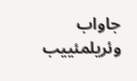جاواب وئریلمئییب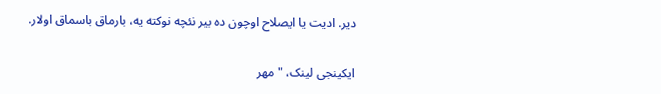دیر. ادیت یا ایصلاح اوچون ده بیر نئچه نوکته یه، بارماق باسماق اولار.

ایکینجی لینک، "مهر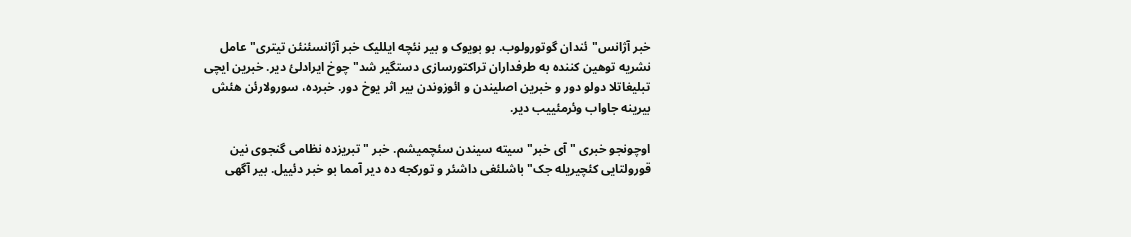خبر آژانس"ئندان گوتورولوب. بو بویوک و بیر نئچه ایللیک خبر آژانسئنئن تیتری"عامل نشریه توهین کننده به طرفداران تراکتورسازی دستگیر شد" چوخ ایرادلئ دیر. خبرین ایچی تبلیغاتلا دولو دور و خبرین اصلیندن و ائوزوندن بیر اثر یوخ دور. خبرده، سورولارئن هئش بیرینه جاواب وئرمئییب دیر.

اوچونجو خبری "آی خبر" سیته سیندن سئچمیشم. خبر "تبریزده نظامی گنجوی نین قورولتایی کئچیریله جک" باشلئغی داشئر و تورکجه ده دیر آمما بو خبر دئییل. بیر آگهی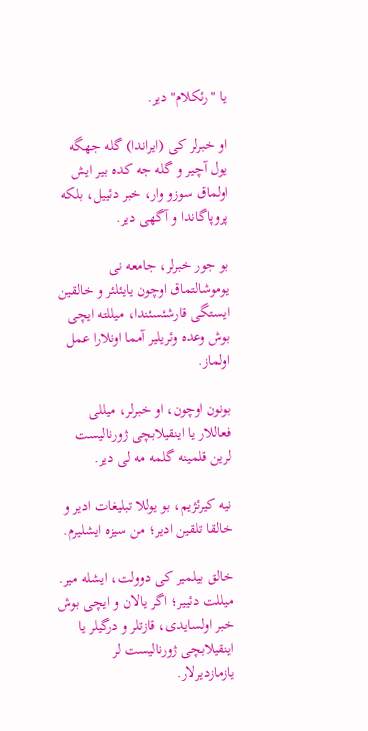یا "رئکلام" دیر.

او خبرلر کی (ایراندا) گله جهگه یول آچیر و گله جه کده بیر ایش اولماق سوزو وار، خبر دئییل، بلکه پروپاگاندا و آگهی دیر.

بو جور خبرلر، جامعه نی یوموشالتماق اوچون یایئلئر و خالقین ایستگی قارشئسئندا، میللته ایچی بوش وعده وئریلیر آمما اونلارا عمل اولماز.

بونون اوچون، او خبرلر، میللی فعاللار یا اینقیلابچی ژورنالیست لرین قلمینه گلمه مه لی دیر.

نیه کیرئژیم، بو یوللا تبلیغات ادیر و خالقا تلقین ادیر؛ من سیزه ایشلیرم.

خالق بیلمیر کی دوولت، ایشله میر. میللت دئییر؛ اگر یالان و ایچی بوش خبر اولسایدی، قازتلر و درگیلر یا اینقیلابچی ژورنالیست لر یازمازدیرلار.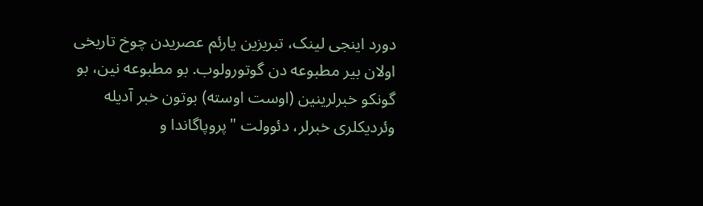دورد اینجی لینک، تبریزین یارئم عصریدن چوخ تاریخی اولان بیر مطبوعه دن گوتورولوب. بو مطبوعه نین، بو گونکو خبرلرینین (اوست اوسته) بوتون خبر آدیله وئردیکلری خبرلر، دئوولت "پروپاگاندا و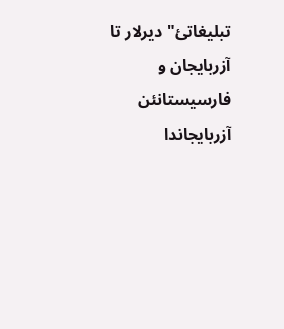تبلیغاتئ" دیرلار تا آزربایجان و فارسیستانئن آزربایجاندا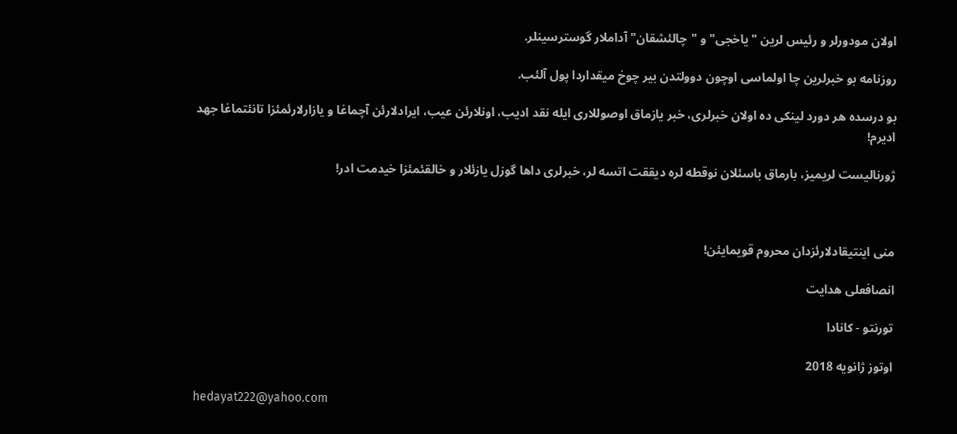اولان مودورلر و رئیس لرین "یاخجی" و "چالئشقان" آداملار گوسترسینلر.

روزنامه بو خبرلرین چا اولماسی اوچون دوولتدن بیر چوخ میقداردا پول آلئب.

بو درسده هر دورد لینکی ده اولان خبرلری، خبر یازماق اوصوللاری ایله نقد ادیب، اونلارئن عیب، ایرادلارئن آچماغا و یازارلارئمئزا تانئتماغا جهد ادیرم!

ژورنالیست لریمیز، بارماق باسئلان نوقطه لره دیققت اتسه لر، خبرلری داها گوزل یازئلار و خالقئمئزا خیدمت ادر!



منی اینتیقادلارئزدان محروم قویمایئن!

انصافعلی هدایت

تورنتو - کانادا

اوتوز ژانویه 2018

hedayat222@yahoo.com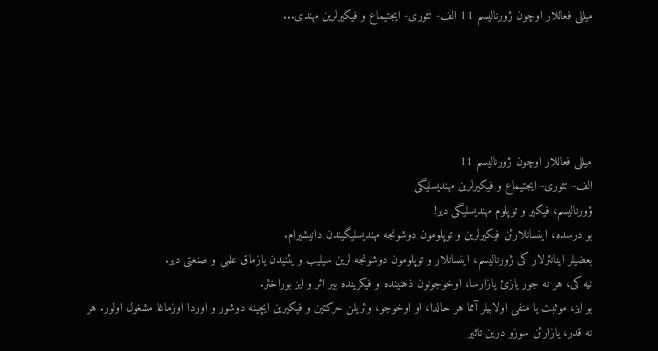میللی فعاللار اوچون ژورنالیسم 11 الف- تئوری- ایجتیماع و فیکیرلرین مهندی...





میللی فعاللار اوچون ژورنالیسم 11
الف- تئوری- ایجتیماع و فیکیرلرین مهندیسلیگی
ؤورنالیسم، فیکیر و توپلوم مهندیسلیگی دیر!
بو درسده، اینسانلارئن فیکیرلرین و توپلومون دوشونجه مهندیسلیگیندن دانیشیرام.
بعضیلر اینانئرلار کی ژورنالیسم، اینسانلار و توپلومون دوشونجه لرین سیلیب و یئنیدن یازماق علمی و صنعتی دیر.
نیه کی، هر نه جور یازئ یازارسا، اوخوجونون ذهنینده و فیکرینده بیر اثر و ایز بوراخئر.
بو ایز، موثبت یا منفی اولابیلر آمما هر حالدا، او اوخوجو، وئریلن حرکتین و فیکیرین ایچینه دوشور و اوردا اوزماغا مشغول اولور. هر نه قدر، یازارئن سوزو درین تاثیر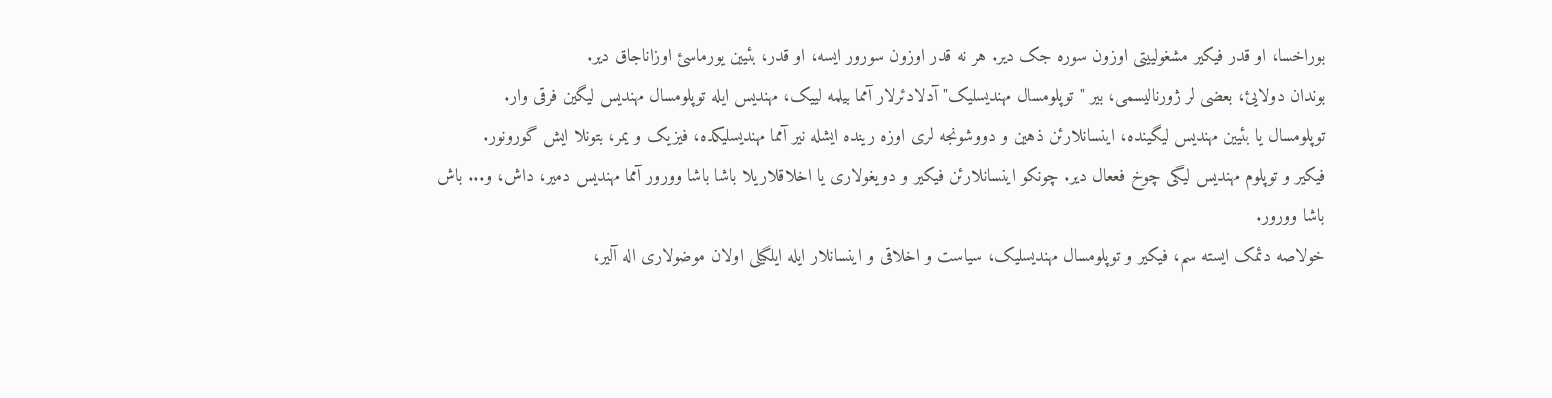بوراخسا، او قدر فیکیر مشغولییتی اوزون سوره جک دیر. هر نه قدر اوزون سورور ایسه، او قدر، بئیین یورماسئ اوزاناجاق دیر.
بوندان دولایئ، بعضی لر ژورنالیسمی، بیر "توپلومسال مهندیسلیک" آدلادئرلار آمما بیلمه لییک، مهندیس ایله توپلومسال مهندیس لیگین فرقی وار.
توپلومسال یا بئیین مهندیس لیگینده، اینسانلارئن ذهین و دووشونجه لری اوزه رینده ایشله نیر آمما مهندیسلیکده، فیزیک و یمر، بتونلا ایش گورونور.
فیکیر و توپلوم مهندیس لیگی چوخ فععال دیر. چونکو اینسانلارئن فیکیر و دویغولاری یا اخلاقلاریلا باشا باشا وورور آمما مهندیس دمیر، داش، و... باش باشا وورور.
خولاصه دئمک ایسته سم، فیکیر و توپلومسال مهندیسلیک، سیاست و اخلاقی و اینسانلار ایله ایلگیلی اولان موضولاری اله آلیر،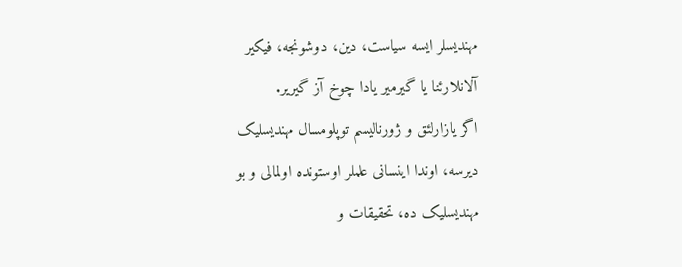مهندیسلر ایسه سیاست، دین، دوشونجه، فیکیر آلانلارئنا یا گیرمیر یادا چوخ آز گیریر.
اگر یازارلئق و ژورنالیسم توپلومسال مهندیسلیک دیرسه، اوندا اینسانی علملر اوستونده اولمالی و بو مهندیسلیک ده، تحقیقات و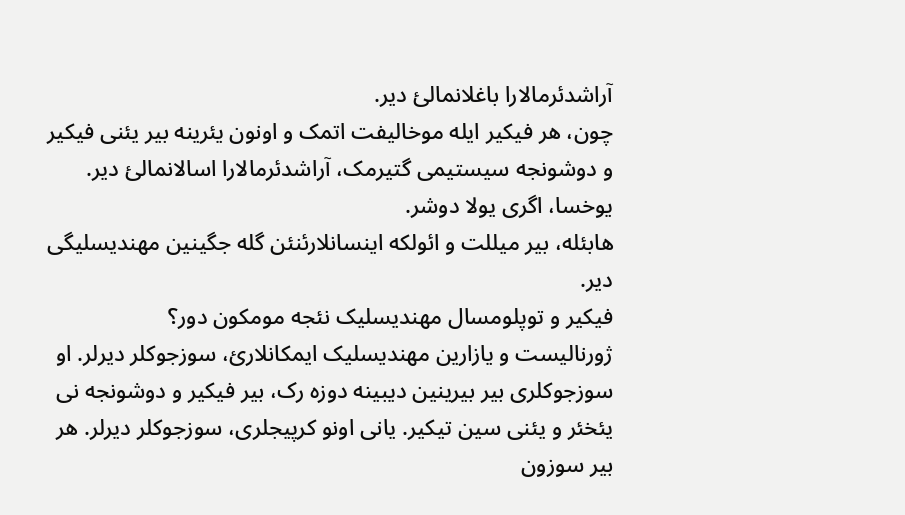آراشدئرمالارا باغلانمالئ دیر.
چون، هر فیکیر ایله موخالیفت اتمک و اونون یئرینه بیر یئنی فیکیر و دوشونجه سیستیمی گتیرمک، آراشدئرمالارا اسالانمالئ دیر. یوخسا، اگری یولا دوشر.
هابئله، بیر میللت و ائولکه اینسانلارئنئن گله جگینین مهندیسلیگی دیر.
فیکیر و توپلومسال مهندیسلیک نئجه مومکون دور؟
ژورنالیست و یازارین مهندیسلیک ایمکانلارئ، سوزجوکلر دیرلر. او سوزجوکلری بیر بیرینین دیبینه دوزه رک، بیر فیکیر و دوشونجه نی یئخئر و یئنی سین تیکیر. یانی اونو کرپیجلری، سوزجوکلر دیرلر. هر بیر سوزون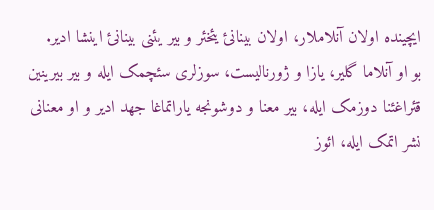ایچینده اولان آنلاملار، اولان بینانئ یئخئر و بیر یئنی بینانئ اینشا ادیر.
بو او آنلاما گلیر، یازا و ژورنالیست، سوزلری سئچمک ایله و بیر بیرینین قئراغئنا دوزمک ایله، بیر معنا و دوشونجه یاراتماغا جهد ادیر و او معنانی نشر اتمک ایله، ائوز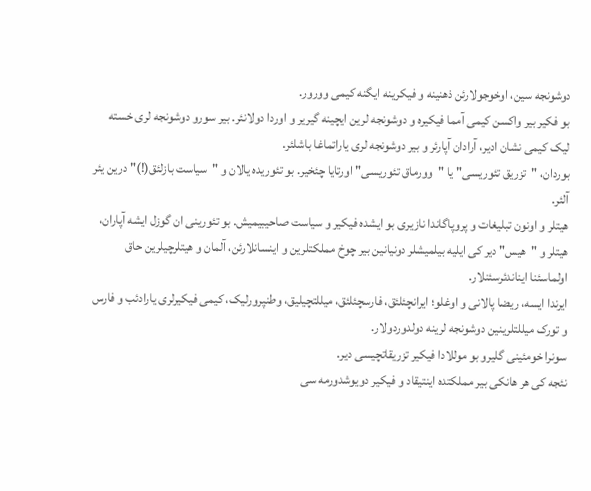دوشونجه سین، اوخوجولارئن ذهنینه و فیکرینه ایگنه کیمی وورور.
بو فکیر بیر واکسن کیمی آمما فیکیره و دوشونجه لرین ایچینه گیریر و اوردا دولانئر. بیر سورو دوشونجه لری خسته لیک کیمی نشان ادیر، آرادان آپارئر و بیر دوشونجه لری یاراتماغا باشلئر.
بوردان، "تزریق تئوریسی" یا "وورماق تئوریسی" اورتایا چئخیر. بو تئوریده یالان و "سیاست بازلئق(!)" درین یئر آلئر.
هیتلر و اونون تبلیغات و پروپاگاندا نازیری بو ایشده فیکیر و سیاست صاحیبیمیش. بو تئورینی ان گوزل ایشه آپاران، هیتلر و "هیس" دیر کی ایلیه بیلمیشلر دونیانین بیر چوخ مملکتلرین و اینسانلارئن، آلمان و هیتلرچیلرین حاق اولماسئنا ایناندئرسئنلار.
ایرندا ایسه، ریضا پالانی و اوغلو؛ ایرانچئلئق، فارسچئلئق، میللتچیلیق، وطنپرورلیک، کیمی فیکیرلری یارادئب و فارس و تورک میللتلرینین دوشونجه لرینه دولدوردولار.
سونرا خومئینی گلیرو بو موللادا فیکیر تزریقاتچیسی دیر.
نئجه کی هر هانکی بیر مملکتده اینتیقاد و فیکیر دویوشدورمه سی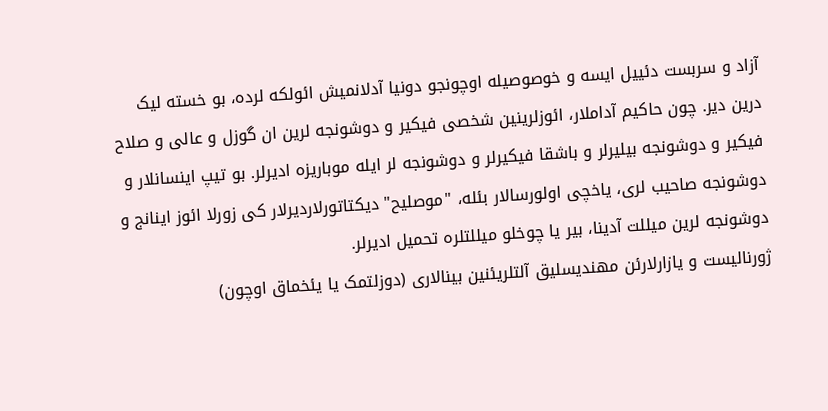آزاد و سربست دئییل ایسه و خوصوصیله اوچونجو دونیا آدلانمیش ائولکه لرده، بو خسته لیک درین دیر. چون حاکیم آداملار، ائوزلرینین شخصی فیکیر و دوشونجه لرین ان گوزل و عالی و صلاح فیکیر و دوشونجه بیلیرلر و باشقا فیکیرلر و دوشونجه لر ایله موباریزه ادیرلر. بو تیپ اینسانلار و دوشونجه صاحیب لری، یاخچی اولورسالار بئله، "موصلیح" دیکتاتورلاردیرلار کی زورلا ائوز اینانج و دوشونجه لرین میللت آدینا، بیر یا چوخلو میللتلره تحمیل ادیرلر.
ژورنالیست و یازارلارئن مهندیسلیق آلتلریئنین بینالاری (دوزلتمک یا یئخماق اوچون)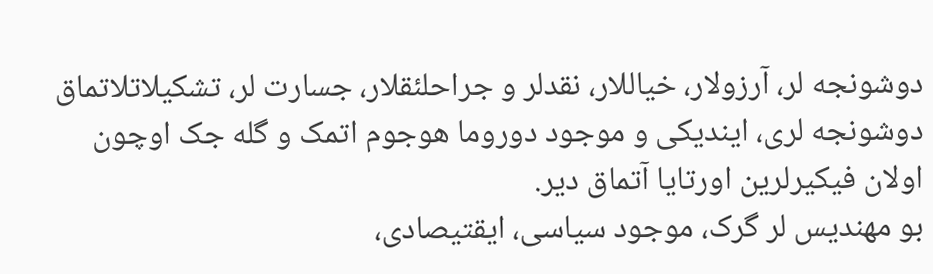دوشونجه لر، آرزولار، خیاللار، نقدلر و جراحلئقلار، جسارت لر، تشکیلاتلاتماق دوشونجه لری، ایندیکی و موجود دوروما هوجوم اتمک و گله جک اوچون اولان فیکیرلرین اورتایا آتماق دیر.
بو مهندیس لر گرک، موجود سیاسی، ایقتیصادی،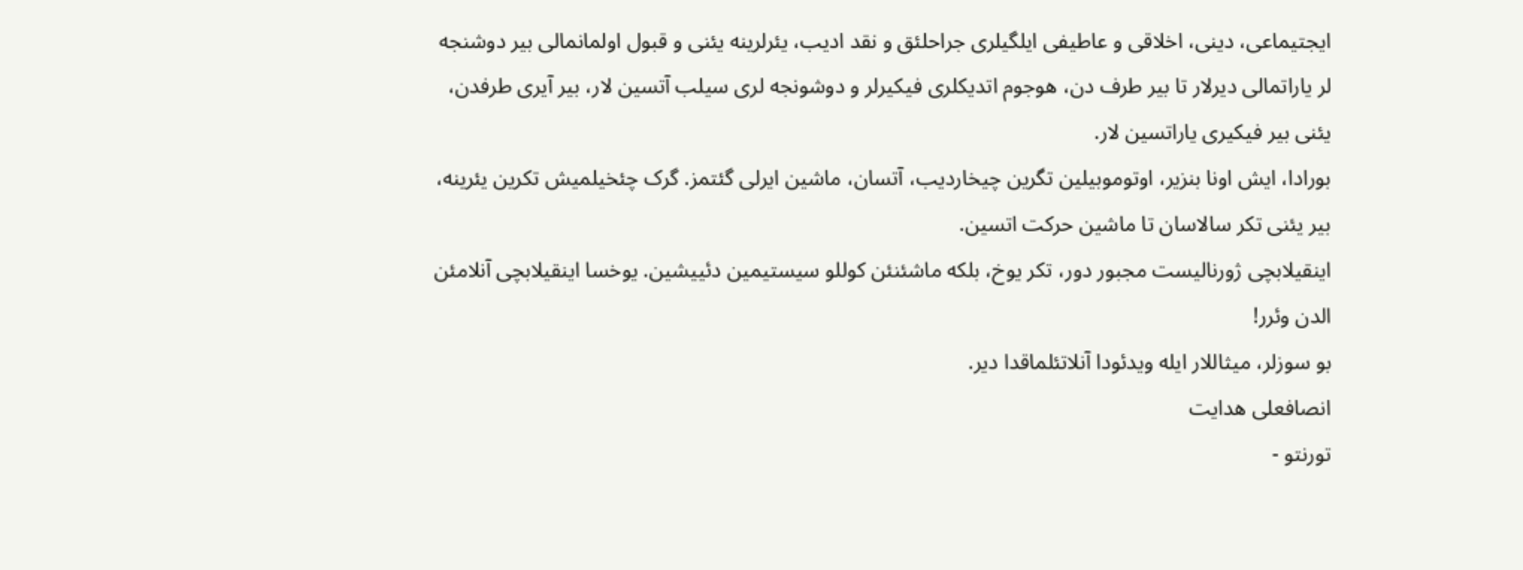ایجتیماعی، دینی، اخلاقی و عاطیفی ایلگیلری جراحلئق و نقد ادیب، یئرلرینه یئنی و قبول اولمانمالی بیر دوشنجه لر یاراتمالی دیرلار تا بیر طرف دن، هوجوم اتدیکلری فیکیرلر و دوشونجه لری سیلب آتسین لار، بیر آیری طرفدن، یئنی بیر فیکیری یاراتسین لار.
بورادا، ایش اونا بنزیر، اوتوموبیلین تگرین چیخاردیب، آتسان، ماشین ایرلی گئتمز. گرک چئخیلمیش تکرین یئرینه، بیر یئنی تکر سالاسان تا ماشین حرکت اتسین.
اینقیلابچی ژورنالیست مجبور دور، تکر یوخ، بلکه ماشئنئن کوللو سیستیمین دئییشین. یوخسا اینقیلابچی آنلامئن الدن وئرر!
بو سوزلر، میثاللار ایله ویدئودا آنلاتئلماقدا دیر.
انصافعلی هدایت
تورنتو -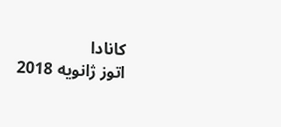کانادا
اتوز ژانویه 2018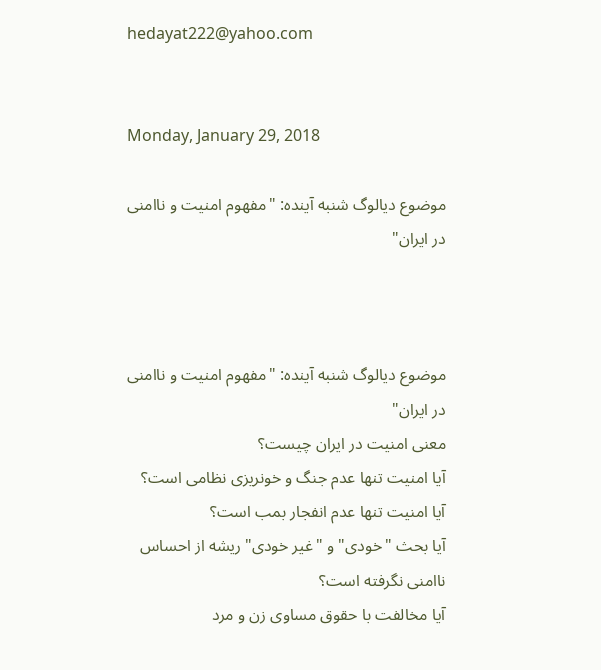hedayat222@yahoo.com


Monday, January 29, 2018

موضوع دیالوگ شنبه آینده: "مفهوم امنیت و ناامنی در ایران"



موضوع دیالوگ شنبه آینده: "مفهوم امنیت و ناامنی در ایران"
معنی امنیت در ایران چیست؟
آیا امنیت تنها عدم جنگ و خونریزی نظامی است؟
آیا امنیت تنها عدم انفجار بمب است؟
آیا بحث "خودی" و "غیر خودی" ریشه از احساس ناامنی نگرفته است؟
آیا مخالفت با حقوق مساوی زن و مرد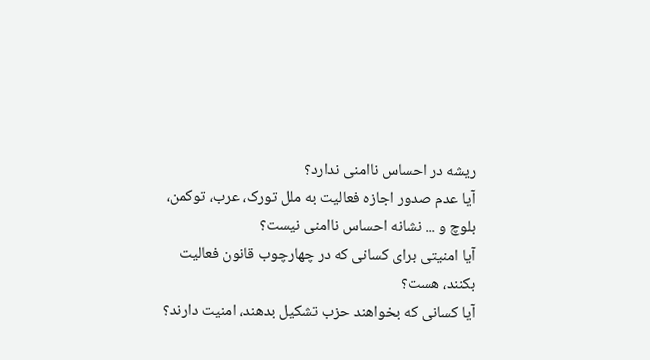ریشه در احساس ناامنی ندارد؟
آیا عدم صدور اجازه فعالیت به ملل تورک، عرب، توکمن، بلوچ و ... نشانه احساس ناامنی نیست؟
آیا امنیتی برای کسانی که در چهارچوب قانون فعالیت بکنند، هست؟
آیا کسانی که بخواهند حزب تشکیل بدهند، امنیت دارند؟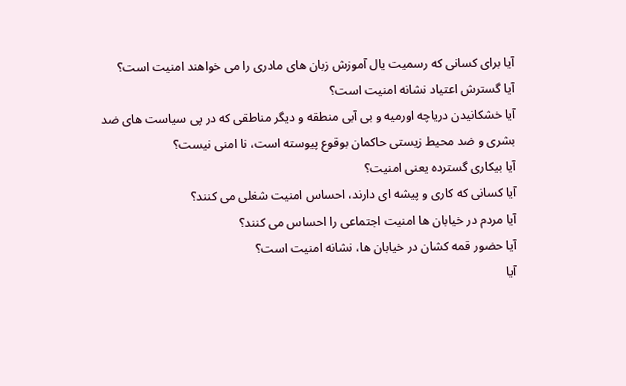آیا برای کسانی که رسمیت یال آموزش زبان های مادری را می خواهند امنیت است؟
آیا گسترش اعتیاد نشانه امنیت است؟
آیا خشکانیدن دریاچه اورمیه و بی آبی منطقه و دیگر مناطقی که در پی سیاست های ضد بشری و ضد محیط زیستی حاکمان بوقوع پیوسته است، نا امنی نیست؟
آیا بیکاری گسترده یعنی امنیت؟
آیا کسانی که کاری و پیشه ای دارند، احساس امنیت شغلی می کنند؟
آیا مردم در خیابان ها امنیت اجتماعی را احساس می کنند؟
آیا حضور قمه کشان در خیابان ها، نشانه امنیت است؟
آیا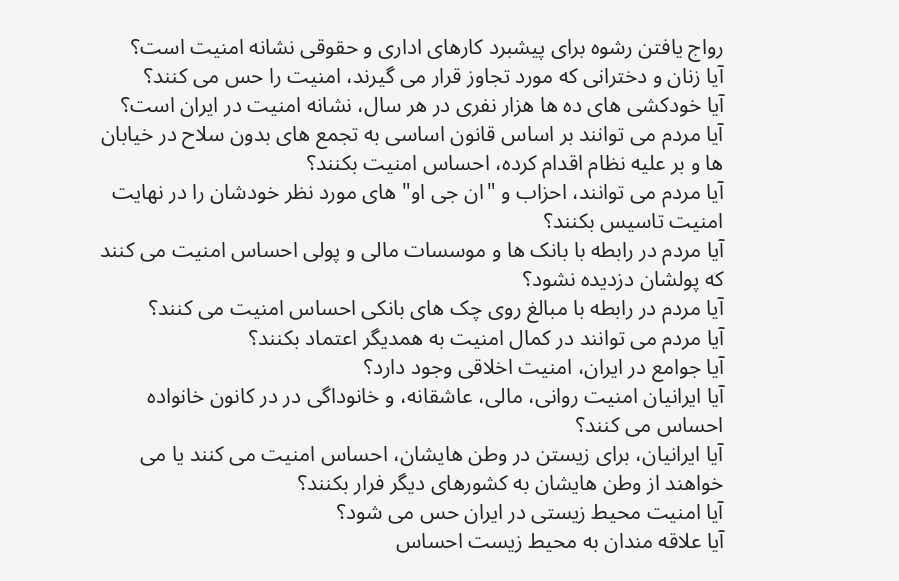رواج یافتن رشوه برای پیشبرد کارهای اداری و حقوقی نشانه امنیت است؟
آیا زنان و دخترانی که مورد تجاوز قرار می گیرند، امنیت را حس می کنند؟
آیا خودکشی های ده ها هزار نفری در هر سال، نشانه امنیت در ایران است؟
آیا مردم می توانند بر اساس قانون اساسی به تجمع های بدون سلاح در خیابان ها و بر علیه نظام اقدام کرده، احساس امنیت بکنند؟
آیا مردم می توانند، احزاب و "ان جی او" های مورد نظر خودشان را در نهایت امنیت تاسیس بکنند؟
آیا مردم در رابطه با بانک ها و موسسات مالی و پولی احساس امنیت می کنند که پولشان دزدیده نشود؟
آیا مردم در رابطه با مبالغ روی چک های بانکی احساس امنیت می کنند؟
آیا مردم می توانند در کمال امنیت به همدیگر اعتماد بکنند؟
آیا جوامع در ایران، امنیت اخلاقی وجود دارد؟
آیا ایرانیان امنیت روانی، مالی، عاشقانه، و خانوداگی در در کانون خانواده احساس می کنند؟
آیا ایرانیان، برای زیستن در وطن هایشان، احساس امنیت می کنند یا می خواهند از وطن هایشان به کشورهای دیگر فرار بکنند؟
آیا امنیت محیط زیستی در ایران حس می شود؟
آیا علاقه مندان به محیط زیست احساس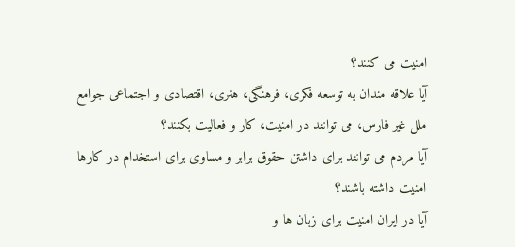امنیت می کنند؟
آیا علاقه مندان به توسعه فکری، فرهنگی، هنری، اقتصادی و اجتماعی جوامع ملل غیر فارس، می توانند در امنیت، کار و فعالیت بکنند؟
آیا مردم می توانند برای داشتن حقوق برابر و مساوی برای استخدام در کارها امنیت داشته باشند؟
آیا در ایران امنیت برای زبان ها و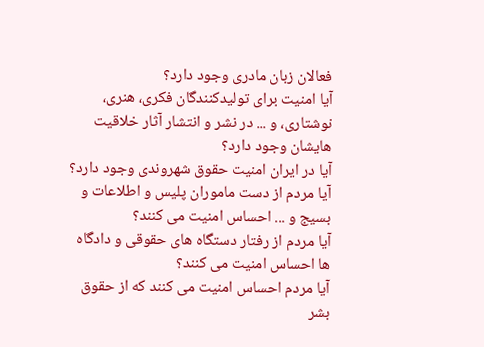فعالان زبان مادری وجود دارد؟
آیا امنیت برای تولیدکنندگان فکری، هنری، نوشتاری، و ... در نشر و انتشار آثار خلاقیت هایشان وجود دارد؟
آیا در ایران امنیت حقوق شهروندی وجود دارد؟
آیا مردم از دست ماموران پلیس و اطلاعات و بسیج و ... احساس امنیت می کنند؟
آیا مردم از رفتار دستگاه های حقوقی و دادگاه ها احساس امنیت می کنند؟
آیا مردم احساس امنیت می کنند که از حقوق بشر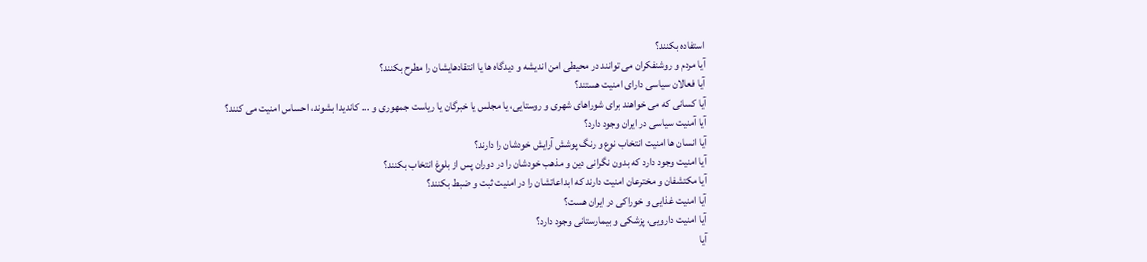استفاده بکنند؟
آیا مردم و روشنفکران می توانند در محیطی امن اندیشه و دیدگاه ها یا انتقادهایشان را مطرح بکنند؟
آیا فعالان سیاسی دارای امنیت هستند؟
آیا کسانی که می خواهند برای شوراهای شهری و روستایی، یا مجلس یا خبرگان یا ریاست جمهوری و ... کاندیدا بشوند، احساس امنیت می کنند؟
آیا آمنیت سیاسی در ایران وجود دارد؟
آیا انسان ها امنیت انتخاب نوع و رنگ پوشش آرایش خودشان را دارند؟
آیا امنیت وجود دارد که بدون نگرانی دین و مذهب خودشان را در دوران پس از بلوغ انتخاب بکنند؟
آیا مکتشفان و مخترعان امنیت دارند که ابداعاتشان را در امنیت ثبت و ضبط بکنند؟
آیا امنیت غذایی و خوراکی در ایران هست؟
آیا امنیت دارویی، پزشکی و بیمارستانی وجود دارد؟
آیا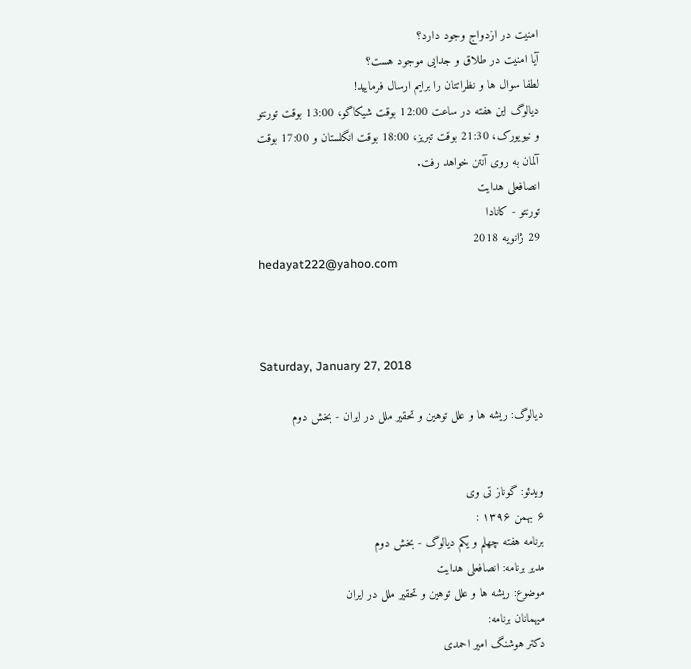امنیت در ازدواج وجود دارد؟
آیا امنیت در طلاق و جدایی موجود هست؟
لطفا سوال ها و نظراتتان را برایم ارسال فرمایید!
دیالوگ این هفته در ساعت 12:00 بوقت شیکاگو، 13:00 بوقت تورنتو و نیویورک، 21:30 بوقت تبریز، 18:00 بوقت انگلستان و 17:00 بوقت آلمان به روی آنتن خواهد رفت.
انصافعلی هدایت
تورنتو - کانادا
29 ژانویه 2018
hedayat222@yahoo.com



Saturday, January 27, 2018

دیالوگ: ریشه ها و علل توهین و تحقیر ملل در ایران - بخش دوم


ويدئو: گوناز تی وی
۶ بهمن ۱۳۹۶ :
برنامه هفته چهلم و یکم دیالوگ - بخش دوم
مدیر برنامه: انصافعلی هدایت
موضوع: ریشه ها و علل توهین و تحقیر ملل در ایران
میهمانان برنامه:
دکتر هوشنگ امیر احمدی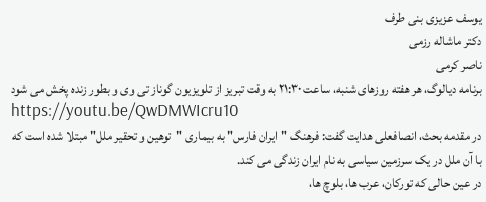یوسف عزیزی بنی طرف
دکتر ماشاله رزمی
ناصر کرمی
برنامه دیالوگ، هر هفته روزهای شنبه، ساعت ۲۱:۳۰ به وقت تبریز از تلویزیون گوناز تی وی و بطور زنده پخش می شود
https://youtu.be/QwDMWIcru10
در مقدمه بحث، انصافعلی هدایت گفت: فرهنگ "ایران فارس" به بیماری "توهین و تحقیر ملل" مبتلا شده است که با آن ملل در یک سرزمین سیاسی به نام ایران زندگی می کند.
در عین حالی که تورکان، عرب ها، بلوچ ها،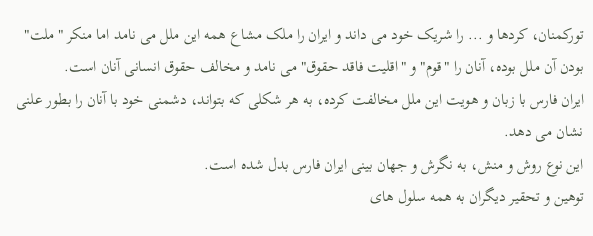تورکمنان، کردها و ... را شریک خود می داند و ایران را ملک مشاع همه این ملل می نامد اما منکر "ملت" بودن آن ملل بوده، آنان را "قوم" و "اقلیت فاقد حقوق" می نامد و مخالف حقوق انسانی آنان است.
ایران فارس با زبان و هویت این ملل مخالفت کرده، به هر شکلی که بتواند، دشمنی خود با آنان را بطور علنی نشان می دهد.
این نوع روش و منش، به نگرش و جهان بینی ایران فارس بدل شده است.
توهین و تحقیر دیگران به همه سلول های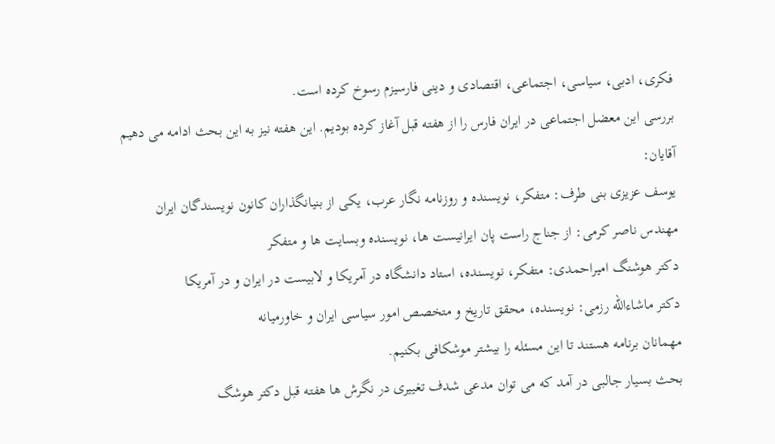فکری، ادبی، سیاسی، اجتماعی، اقتصادی و دینی فارسیزم رسوخ کرده است.
بررسی این معضل اجتماعی در ایران فارس را از هفته قبل آغاز کرده بودیم. این هفته نیز به این بحث ادامه می دهیم
آقایان:
یوسف عزیزی بنی طرف: متفکر، نویسنده و روزنامه نگار عرب، یکی از بنیانگذاران کانون نویسندگان ایران
مهندس ناصر کرمی: از جناج راست پان ایرانیست ها، نویسنده وبسایت ها و متفکر
دکتر هوشنگ امیراحمدی: متفکر، نویسنده، استاد دانشگاه در آمریکا و لابیست در ایران و در آمریکا
دکتر ماشاءالله رزمی: نویسنده، محقق تاریخ و متخصص امور سیاسی ایران و خاورمیانه
مهمانان برنامه هستند تا این مسئله را بیشتر موشکافی بکنیم.
بحث بسیار جالبی در آمد که می توان مدعی شدف تغییری در نگرش ها هفته قبل دکتر هوشگ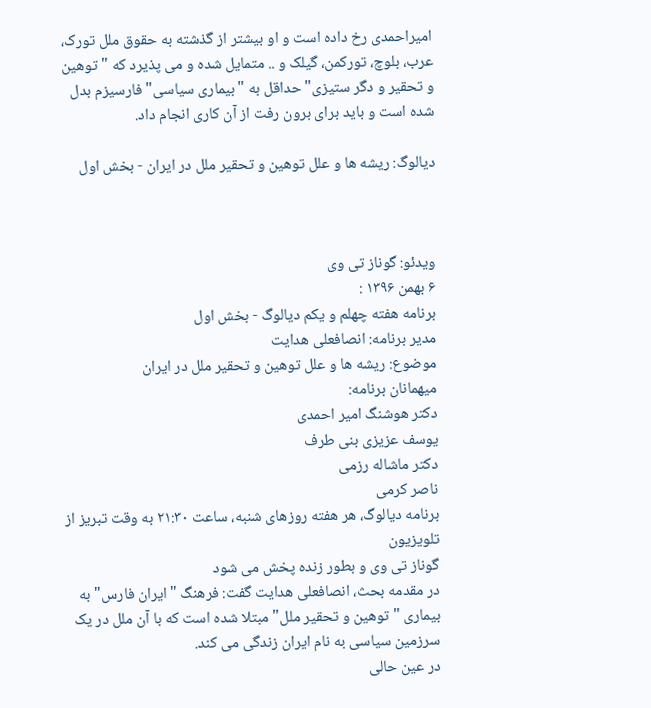امیراحمدی رخ داده است و او بیشتر از گذشته به حقوق ملل تورک، عرب، بلوچ، تورکمن، گیلک و .. متمایل شده و می پذیرد که "توهین و تحقیر و دگر ستیزی" حداقل به "بیماری سیاسی" فارسیزم بدل شده است و باید برای برون رفت از آن کاری انجام داد.

دیالوگ: ریشه ها و علل توهین و تحقیر ملل در ایران - بخش اول



ويدئو: گوناز تی وی
۶ بهمن ۱۳۹۶ :
برنامه هفته چهلم و یکم دیالوگ - بخش اول
مدیر برنامه: انصافعلی هدایت
موضوع: ریشه ها و علل توهین و تحقیر ملل در ایران
میهمانان برنامه:
دکتر هوشنگ امیر احمدی
یوسف عزیزی بنی طرف
دکتر ماشاله رزمی
ناصر کرمی
برنامه دیالوگ، هر هفته روزهای شنبه، ساعت ۲۱:۳۰ به وقت تبریز از تلویزیون
گوناز تی وی و بطور زنده پخش می شود
در مقدمه بحث، انصافعلی هدایت گفت: فرهنگ "ایران فارس" به بیماری "توهین و تحقیر ملل" مبتلا شده است که با آن ملل در یک سرزمین سیاسی به نام ایران زندگی می کند.
در عین حالی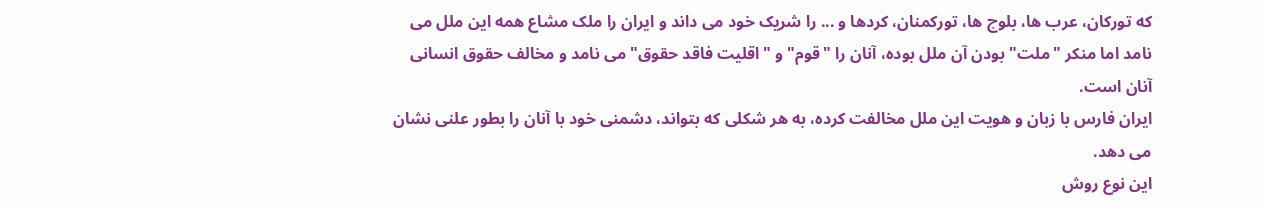که تورکان، عرب ها، بلوچ ها، تورکمنان، کردها و ... را شریک خود می داند و ایران را ملک مشاع همه این ملل می نامد اما منکر "ملت" بودن آن ملل بوده، آنان را "قوم" و "اقلیت فاقد حقوق" می نامد و مخالف حقوق انسانی آنان است.
ایران فارس با زبان و هویت این ملل مخالفت کرده، به هر شکلی که بتواند، دشمنی خود با آنان را بطور علنی نشان می دهد.
این نوع روش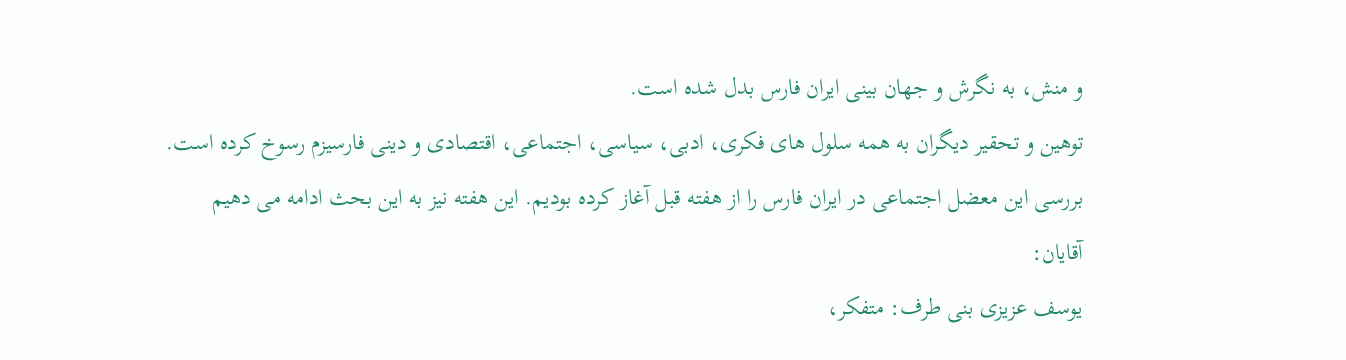و منش، به نگرش و جهان بینی ایران فارس بدل شده است.
توهین و تحقیر دیگران به همه سلول های فکری، ادبی، سیاسی، اجتماعی، اقتصادی و دینی فارسیزم رسوخ کرده است.
بررسی این معضل اجتماعی در ایران فارس را از هفته قبل آغاز کرده بودیم. این هفته نیز به این بحث ادامه می دهیم
آقایان:
یوسف عزیزی بنی طرف: متفکر،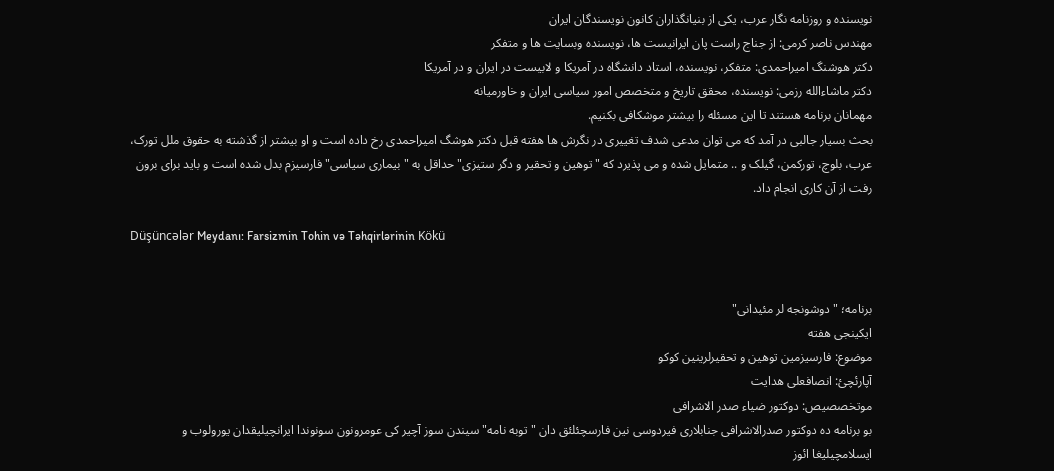نویسنده و روزنامه نگار عرب، یکی از بنیانگذاران کانون نویسندگان ایران
مهندس ناصر کرمی: از جناج راست پان ایرانیست ها، نویسنده وبسایت ها و متفکر
دکتر هوشنگ امیراحمدی: متفکر، نویسنده، استاد دانشگاه در آمریکا و لابیست در ایران و در آمریکا
دکتر ماشاءالله رزمی: نویسنده، محقق تاریخ و متخصص امور سیاسی ایران و خاورمیانه
مهمانان برنامه هستند تا این مسئله را بیشتر موشکافی بکنیم.
بحث بسیار جالبی در آمد که می توان مدعی شدف تغییری در نگرش ها هفته قبل دکتر هوشگ امیراحمدی رخ داده است و او بیشتر از گذشته به حقوق ملل تورک، عرب، بلوچ، تورکمن، گیلک و .. متمایل شده و می پذیرد که "توهین و تحقیر و دگر ستیزی" حداقل به "بیماری سیاسی" فارسیزم بدل شده است و باید برای برون رفت از آن کاری انجام داد.

Düşüncələr Meydanı: Farsizmin Tohin və Təhqirlərinin Kökü


برنامه؛ "دوشونجه لر مئیدانی"
ایکینجی هفته
موضوع: فارسیزمین توهین و تحقیرلرینین کوکو
آپارئچئ: انصافعلی هدایت
موتخصصیص: دوکتور ضیاء صدر الاشرافی
بو برنامه ده دوکتور صدرالاشرافی جنابلاری فیردوسی نین فارسچئلئق دان "توبه نامه" سیندن سوز آچیر کی عومرونون سونوندا ایرانچیلیقدان یورولوب و ایسلامچیلیغا ائوز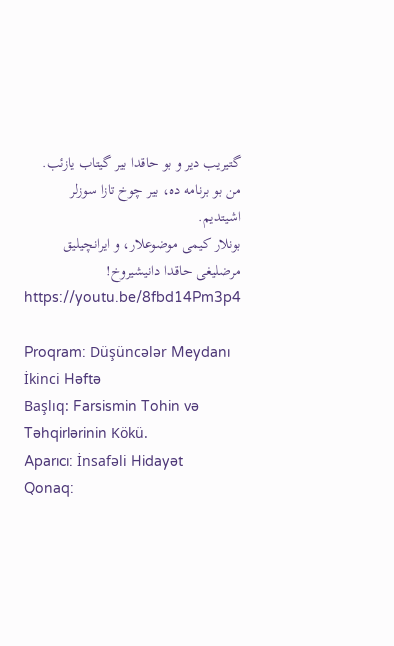گتیریب دیر و بو حاقدا بیر گیتاب یازئب. من بو برنامه ده، بیر چوخ تازا سوزلر اشیتدیم.
بونلار کیمی موضوعلار، و ایرانچیلیق مرضلیغی حاقدا دانیشیروخ!
https://youtu.be/8fbd14Pm3p4

Proqram: Düşüncələr Meydanı
İkinci Həftə
Başlıq: Farsismin Tohin və Təhqirlərinin Kökü.
Aparıcı: İnsafəli Hidayət
Qonaq: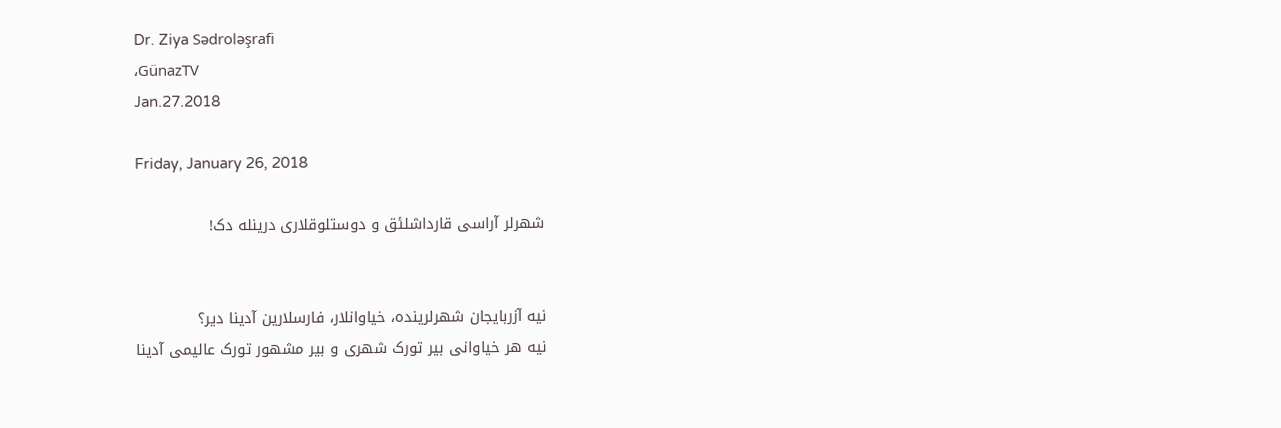Dr. Ziya Sədroləşrafi
،GünazTV
Jan.27.2018

Friday, January 26, 2018

شهرلر آراسی قارداشلئق و دوستلوقلاری درینله دک!


نیه آزربایجان شهرلرینده، خیاوانلار، فارسلارین آدینا دیر؟
نیه هر خیاوانی بیر تورک شهری و بیر مشهور تورک عالیمی آدینا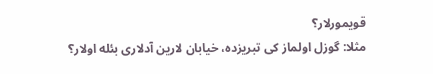قویمورلار؟
مثلا: گوزل اولماز کی تبریزده، خیابان لارین آدلاری بئله اولار؟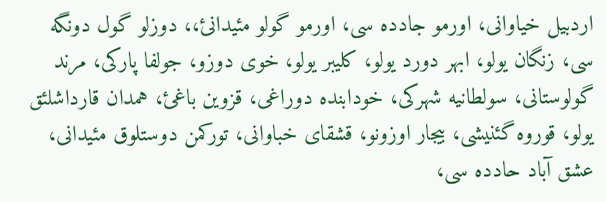اردبیل خیاوانی، اورمو جادده سی، اورمو گولو مئیدانئ،، دوزلو گول دونگه سی، زنگان یولو، ابهر دورد یولو، کلیبر یولو، خوی دوزو، جولفا پارکی، مرند گولوستانی، سولطانیه شهرکی، خودابنده دوراغی، قزوین باغئ، همدان قارداشلئق یولو، قوروه گئنیشی، بیجار اوزونو، قشقای خباوانی، تورکمن دوستلوق مئیدانی، عشق آباد حادده سی،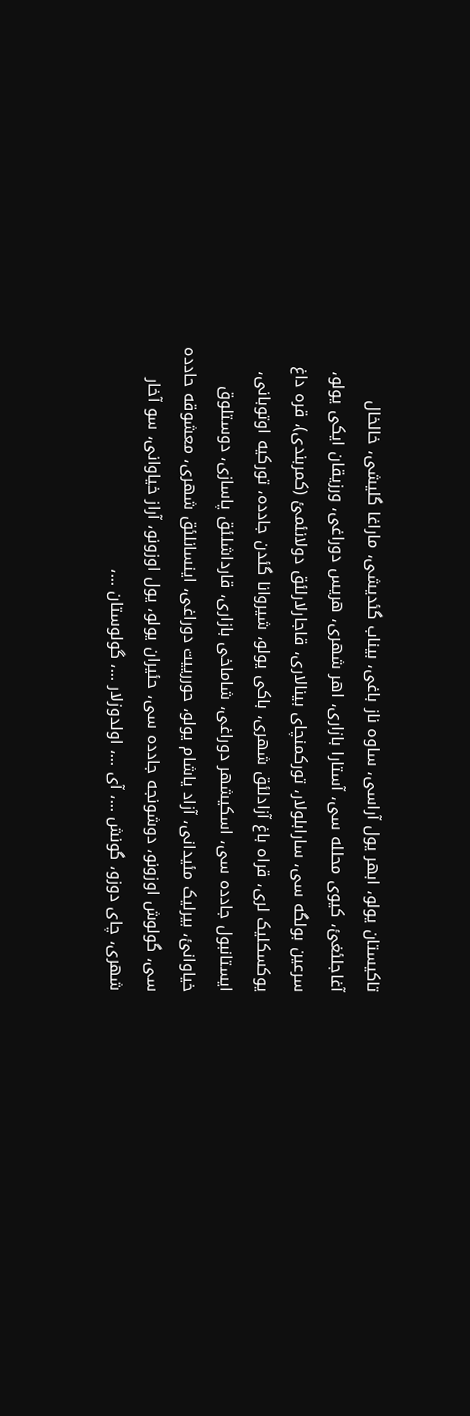تاکیستان یولو، ابهر یول آراسی، ساوه ناز باغی، بیناب گئدیشی، ماراغا گلیشی، خالخال آغاجلئغئ، کیوی محلله سی، آستارا بازاری، اهر شهری، هریس دوراغی، ورزیقان ایکی یولو، سرعین بولگه سی، سارابلولار، تورکمنچای بینالاری، قاجارلارلئق دولانئمئ (کمربندی)، قره داغ یوکسکلیک لری، قراه باغ آزادلئق شهری، باکی یولو، شیروانا گئدن جادده، تورکیه اوتوبانی، ایستانبول جادده سی، اسکیشهر دوراغی، شاماخی بازاری، قارداشلئق پاسازی، دوستلوق خیاوانئ، بیرلیک مئیدانی، آزاد یاشام یولو، حوررییت دوراغی، اینسانلئق شهری، معشوقه حادده سی، گولوش اوزونو، دوشونجه جادده سی، حئیران یولو، یول اوزونو، آراز خیاوانی، سو آخار شهری، چای دوزو، گونش ...، آی ...، اولدوزلار ...، گولوستان ...،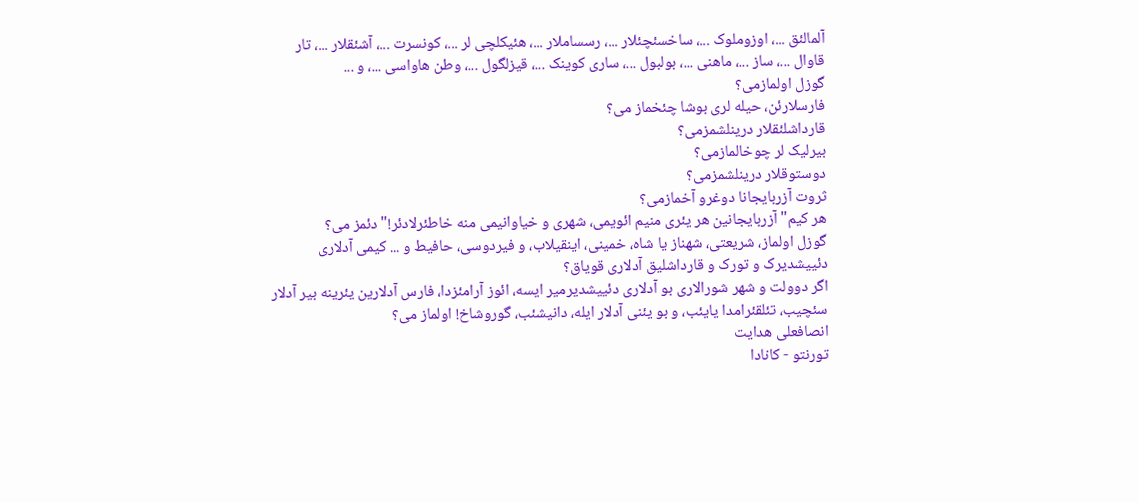آلمالئق ...، اوزوملوک ...، ساخسئچئلار ...، رسساملار ...، هئیکلچی لر ...، کونسرت ...، آشئقلار ...، تار قاوال ...، ساز ...، ماهنی ...، بولبول ...، ساری کوینک ...، قیزلگول ...، وطن هاواسی ...، و ...
گوزل اولمازمی؟
فارسلارئن، حیله لری بوشا چئخماز می؟
قارداشلئقلار درینلشمزمی؟
بیرلیک لر چوخالمازمی؟
دوستوقلار درینلشمزمی؟
ثروت آزربایجانا دوغرو آخمازمی؟
هر کیم" آزربایجانین هر یئری منیم ائویمی، شهری و خیاوانیمی منه خاطئرلادئر!" دئمز می؟
گوزل اولماز، شریعتی، شهناز یا شاه، خمینی، اینقیلاب، و فیردوسی، حافیط و ... کیمی آدلاری دئییشدیرک و تورک و قارداشلیق آدلاری قویاق؟
اگر دوولت و شهر شورالاری بو آدلاری دئییشدیرمیر ایسه، ائوز آرامئزدا، فارس آدلارین یئرینه بیر آدلار سئچیب، تئلقئرامدا یایئب، و بو یئنی آدلار ایله، دانیشئب، گوروشاخ! اولماز می؟
انصافعلی هدایت
تورنتو - کانادا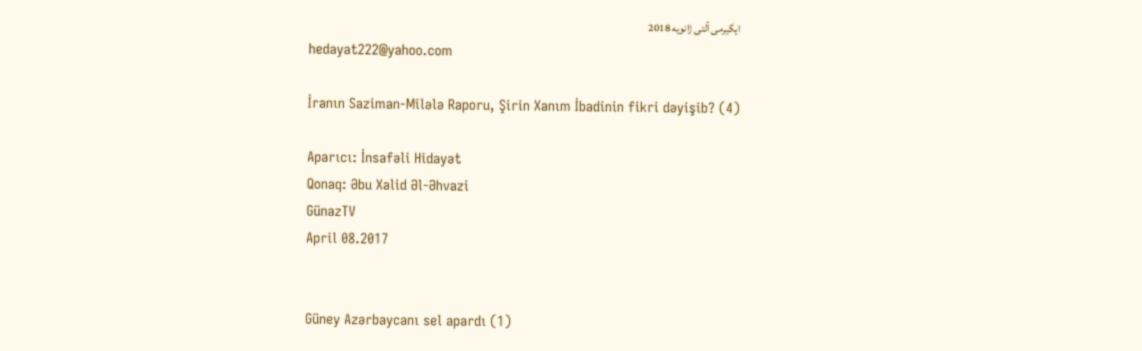ایگیرمی آلتی ژانویه 2018
hedayat222@yahoo.com

İranın Saziman-Milələ Raporu, Şirin Xanım İbadinin fikri dəyişib? (4)

Aparıcı: İnsafəli Hidayət
Qonaq: Əbu Xalid Əl-Əhvazi
GünazTV
April 08.2017


Güney Azərbaycanı sel apardı (1)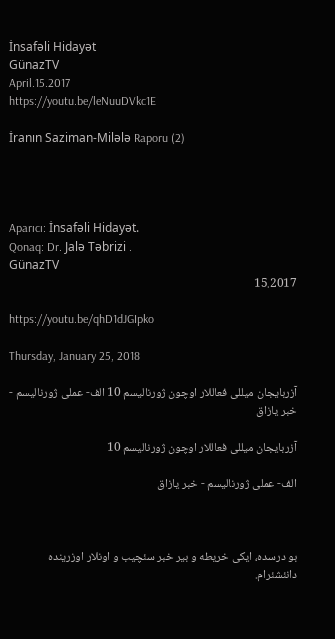İnsafəli Hidayət
GünazTV
April.15.2017
https://youtu.be/leNuuDVkc1E

İranın Saziman-Milələ Raporu (2)




Aparıcı: İnsafəli Hidayət.
Qonaq: Dr. Jalə Təbrizi .
GünazTV
15.2017

https://youtu.be/qhD1dJGIpko

Thursday, January 25, 2018

آزربایجان میللی فعاللار اوچون ژورنالیسم 10 الف- عملی ژورنالیسم - خبر یازاق

آزربایجان میللی فعاللار اوچون ژورنالیسم 10

الف- عملی ژورنالیسم - خبر یازاق



بو درسده، ایکی خریطه و بیر خبر سئچیب و اونلار اوزرینده دانئشئرام.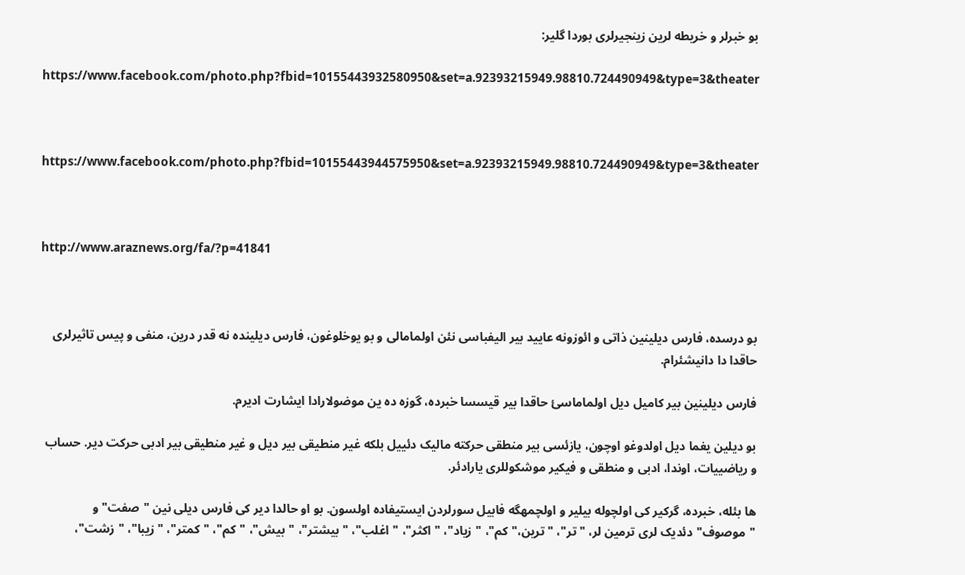بو خبرلر و خریطه لرین زینجیرلری بوردا گلیر:

https://www.facebook.com/photo.php?fbid=10155443932580950&set=a.92393215949.98810.724490949&type=3&theater



https://www.facebook.com/photo.php?fbid=10155443944575950&set=a.92393215949.98810.724490949&type=3&theater



http://www.araznews.org/fa/?p=41841



بو درسده، فارس دیلینین ذاتی و ائوزونه عایید بیر الیفباسی نئن اولمامالی و بو یوخلوغون، فارس دیلینده نه قدر درین، منفی و پیس تاثیرلری حاقدا دا دانیشئرام.

فارس دیلینین بیر کامیل دیل اولماماسئ حاقدا بیر قیسسا خبرده، گوزه ده ین موضولارادا ایشارت ادیرم.

بو دیلین یغما دیل اولدوغو اوچون، یازئسی بیر منطقی حرکته مالیک دئییل بلکه غیر منطیقی بیر دیل و غیر منطیقی بیر ادبی حرکت دیر. حساب و ریاضییات، اوندا، ادبی و منطقی و فیکیر موشکوللری یارادئر.

ها بئله، خبرده، گرکیر کی اولچوله بیلیر و اولچمهگه فابیل سورلردن ایستیفاده اولسون. بو او حالدا دیر کی فارس دیلی نین "صفت" و "موصوف" دئدیک لری ترمین لر، "تر"، "ترین،" کم"، "زیاد"، "اکثر"، "اغلب"، "بیشتر"، "بیش"، "کم"، "کمتر"، "زیبا"، "زشت"،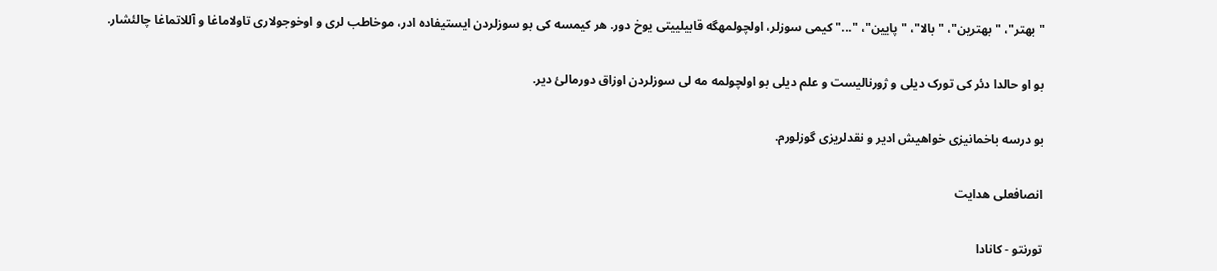"بهتر"، "بهترین"، "بالا"، "پایین"، "..." کیمی سوزلر، اولچولمهگه قابیلییتی یوخ دور. هر کیمسه کی بو سوزلردن ایستیفاده ادر، موخاطب لری و اوخوجولاری تاولاماغا و آللاتماغا چالئشار.

بو او حالدا دئر کی تورک دیلی و ژورنالیست و علم دیلی بو اولچولمه مه لی سوزلردن اوزاق دورمالئ دیر.

بو درسه باخمانیزی خواهیش ادیر و نقدلریزی گوزلورم.

انصافعلی هدایت

تورنتو - کانادا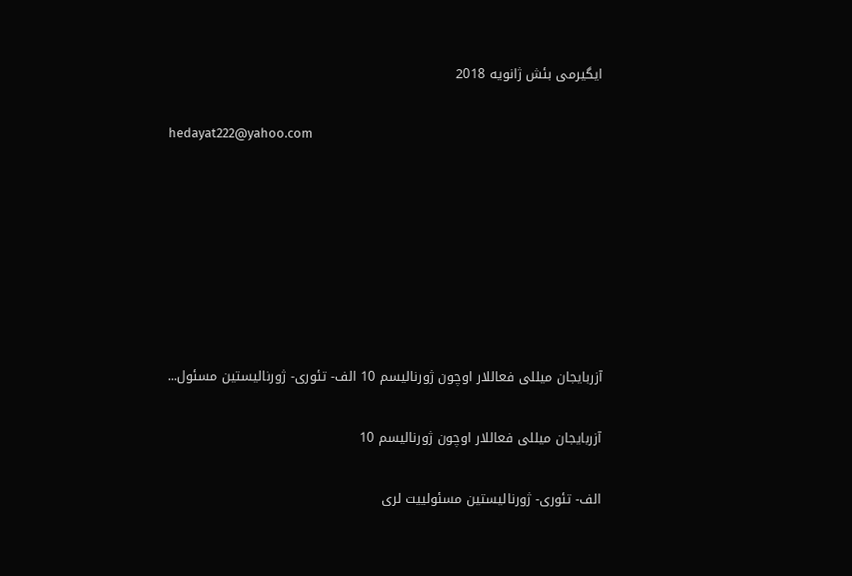ایگیرمی بئش ژانویه 2018

hedayat222@yahoo.com







آزربایجان میللی فعاللار اوچون ژورنالیسم 10 الف- تئوری- ژورنالیستین مسئول...

آزربایجان میللی فعاللار اوچون ژورنالیسم 10

الف- تئوری- ژورنالیستین مسئولییت لری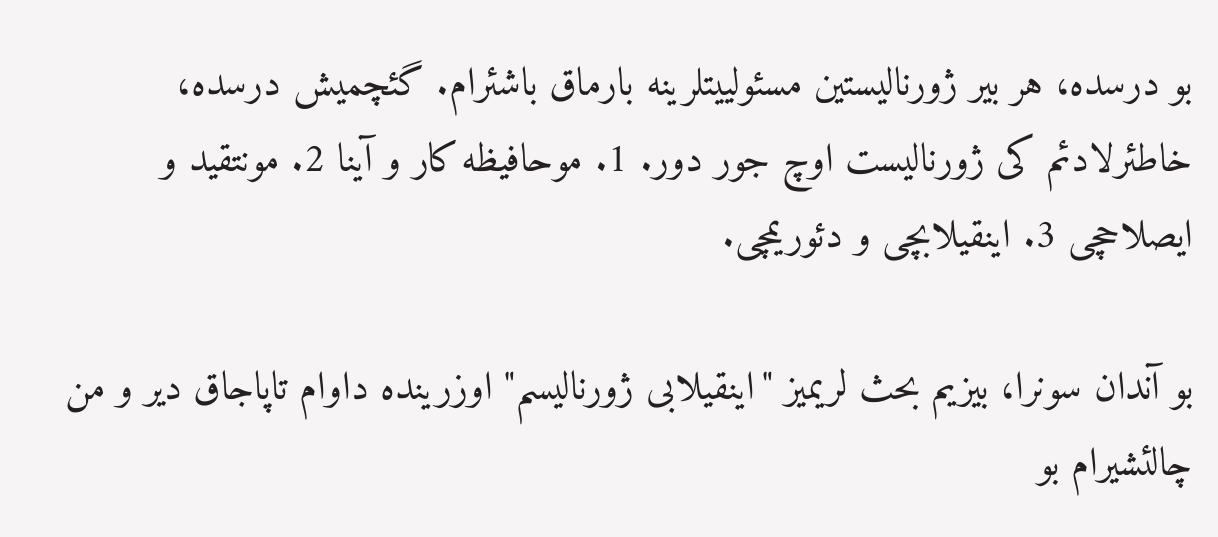بو درسده، هر بیر ژورنالیستین مسئولییتلرینه بارماق باشئرام. گئچمیش درسده، خاطئرلادئم کی ژورنالیست اوچ جور دور. 1. موحافیظه کار و آینا 2. مونتقید و ایصلاحچی 3. اینقیلابچی و دئوریمچی.

بو آندان سونرا، بیزیم بحث لریمیز "اینقیلابی ژورنالیسم" اوزرینده داوام تاپاجاق دیر و من چالئشیرام بو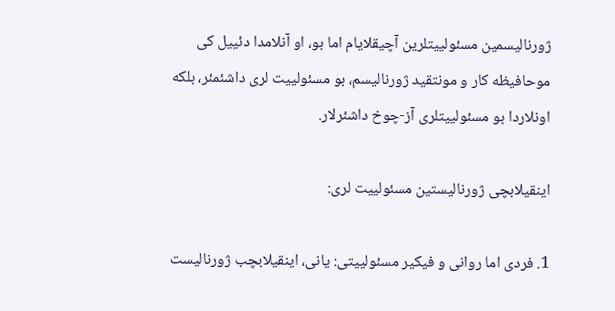ژورنالیسمین مسئولییتلرین آچیقلایام اما بو، او آنلامدا دئییل کی موحافیظه کار و مونتقید ژورنالیسم، بو مسئولییت لری داشئمئر، بلکه اونلاردا بو مسئولییتلری آز-چوخ داشئرلار.

اینقیلابچی ژورنالیستین مسئولییت لری:

1. فردی اما روانی و فیکیر مسئولییتی: یانی، اینقیلابچب ژورنالیست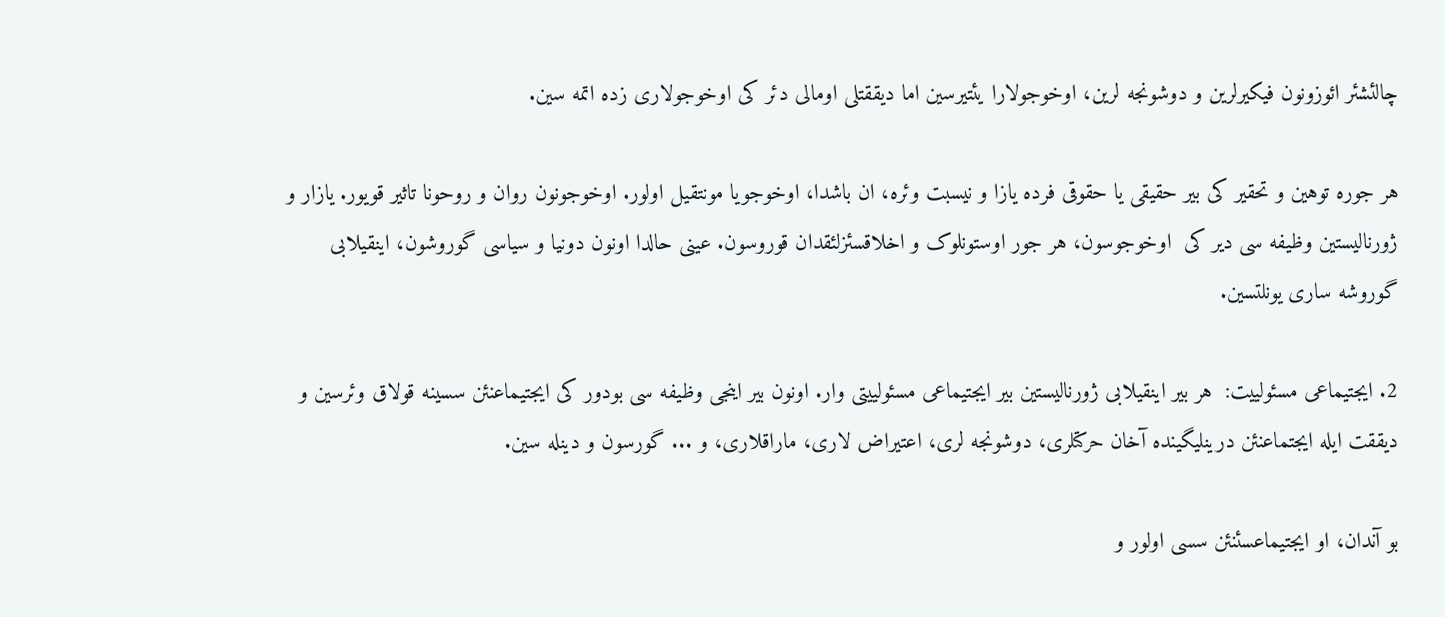چالئشئر ائوزونون فیکیرلرین و دوشونجه لرین، اوخوجولارا یئتیرسین اما دیققتلی اومالی دئر کی اوخوجولاری زده اتمه سین.

هر جوره توهین و تحقیر کی بیر حقیقی یا حقوقی فرده یازا و نیسبت وئره، ان باشدا، اوخوجویا مونتقیل اولور. اوخوجونون روان و روحونا تاثیر قویور. یازار و ژورنالیستین وظیفه سی دیر کی  اوخوجوسون، هر جور اوستونلوک و اخلاقسئزلئقدان قوروسون. عینی حالدا اونون دونیا و سیاسی گوروشون، اینقیلابی گوروشه ساری یونلتسین.

2. ایجتیماعی مسئولییت:  هر بیر اینقیلابی ژورنالیستین بیر ایجتیماعی مسئولییتی وار. اونون بیر اینجی وظیفه سی بودور کی ایجتیماعنئن سسینه قولاق وئرسین و دیققت ایله ایجتماعنئن درینلیگینده آخان حرکتلری، دوشونجه لری، اعتیراض لاری، ماراقلاری، و ... گورسون و دینله سین.

بو آندان، او ایجتیماعسئنئن سسی اولور و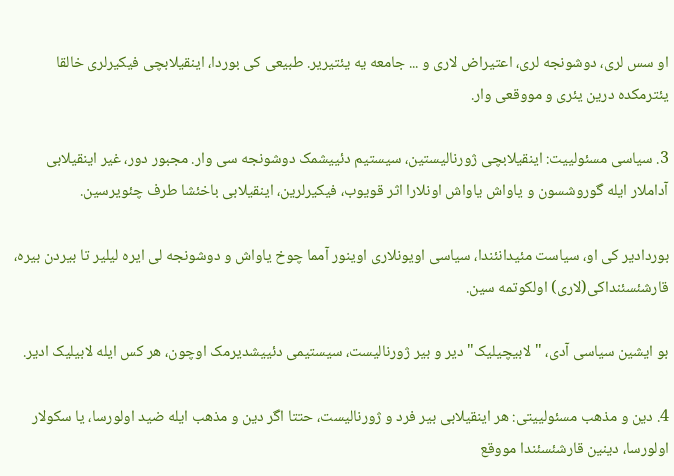او سس لری، دوشونجه لری، اعتیراض لاری و ... جامعه یه یئتیریر. طبیعی کی بوردا، اینقیلابچی فیکیرلری خالقا یئترمکده درین یئری و مووقعی وار.

3. سیاسی مسئولییت: اینقیلابچی ژورنالیستین، سیستیم دئییشمک دوشونجه سی وار. مجبور دور، غیر اینقیلابی آداملار ایله گوروشسون و یاواش یاواش اونلارا اثر قویوب، فیکیرلرین، اینقیلابی باخئشا طرف چئویرسین.

بوردادیر کی او، سیاست مئیدانئندا، سیاسی اویونلاری اوینور آمما چوخ یاواش و دوشونجه لی ایره لیلیر تا بیردن بیره،  قارشئسئنداکی(لاری) اولکوتمه سین.

بو ایشین سیاسی آدی، "لابیچیلیک" دیر و بیر ژورنالیست، سیستیمی دئییشدیرمک اوچون، هر کس ایله لابیلیک ادیر.

4. دین و مذهب مسئولییتی: هر اینقیلابی بیر فرد و ژورنالیست، حتتا اگر دین و مذهب ایله ضید اولورسا، یا سکولار اولورسا، دینین قارشئسئندا مووقع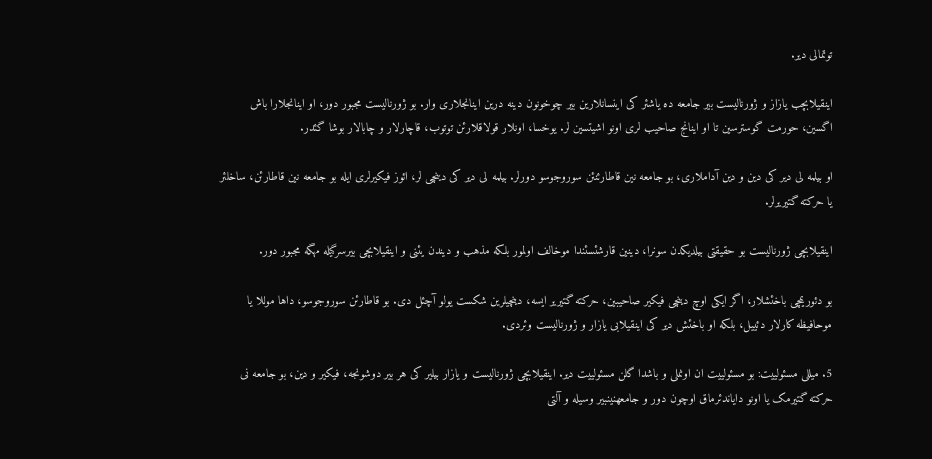توتمالی دیر.

اینقیلابچب یازاز و ژورنالیست بیر جامعه ده یاشئر کی اینسانلارین بیر چوخونون دینه درین اینانجلاری وار. بو ژورنالیست مجبور دور، او اینانجلارا باش اگسین، حورمت گوسترسین تا او اینانج صاحیب لری اونو اشیتسین لر. یوخسا، اونلار قولاقلارئن توتوب، قاچارلار و چابالار بوشا گئدر.

او بیلمه لی دیر کی دین و دین آداملاری، بو جامعه نین قاطارئنئن سوروجوسو دورلر. بیلمه لی دیر کی دینچی لر، ائوز فیکیرلری ایله بو جامعه نین قاطارئن، ساخلئر یا حرکته گتیریرلر.

اینقیلابچی ژورنالیست بو حقیقتی بیلدیکدن سونرا، دینین قارشئسئندا موخالف اولمور بلکه مذهب و دیندن یئنی و اینقیلابچی بیرسرگیله مهگه مجبور دور.

بو دئوریمچی باخئشلار، اگر ایکی اوچ دینچی فیکیر صاحیبین، حرکته گتیریر ایسه، دینچیلرین شکست یولو آچئل دی. بو قاطارئن سوروجوسو، داها موللا یا موحافیظه کارلار دئییل، بلکه او باخئش دیر کی اینقیلابی یازار و ژورنالیست وئردی.

5. میللی مسئولییت: بو مسئولییت ان اونملی و باشدا گلن مسئولییت دیر. اینقیلابچی ژورنالیست و یازار بیلیر کی هر بیر دوشونجه، فیکیر و دین، بو جامعه نی حرکته گتیرمک یا اونو دایاندئرماق اوچون دور و جامعهنینبیر وسیله و آلتی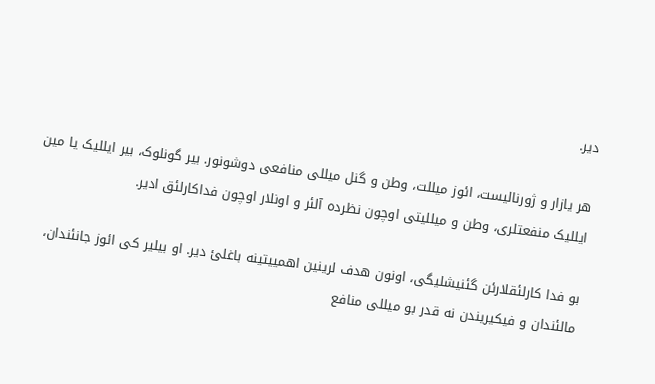دیر.

هر یازار و ژورنالیست، ائوز میللت، وطن و گنل میللی منافعی دوشونور. بیر گونلوک، بیر ایللیک یا مین ایللیک منفعتلری، وطن و میللیتی اوچون نظرده آلئر و اونلار اوچون فداکارلئق ادیر.

بو فدا کارلئقلارئن گئنیشلیگی، اونون هدف لرینین اهمییتینه باغلئ دیر. او بیلیر کی ائوز جانئندان، مالئندان و فیکیریندن نه قدر بو میللی منافع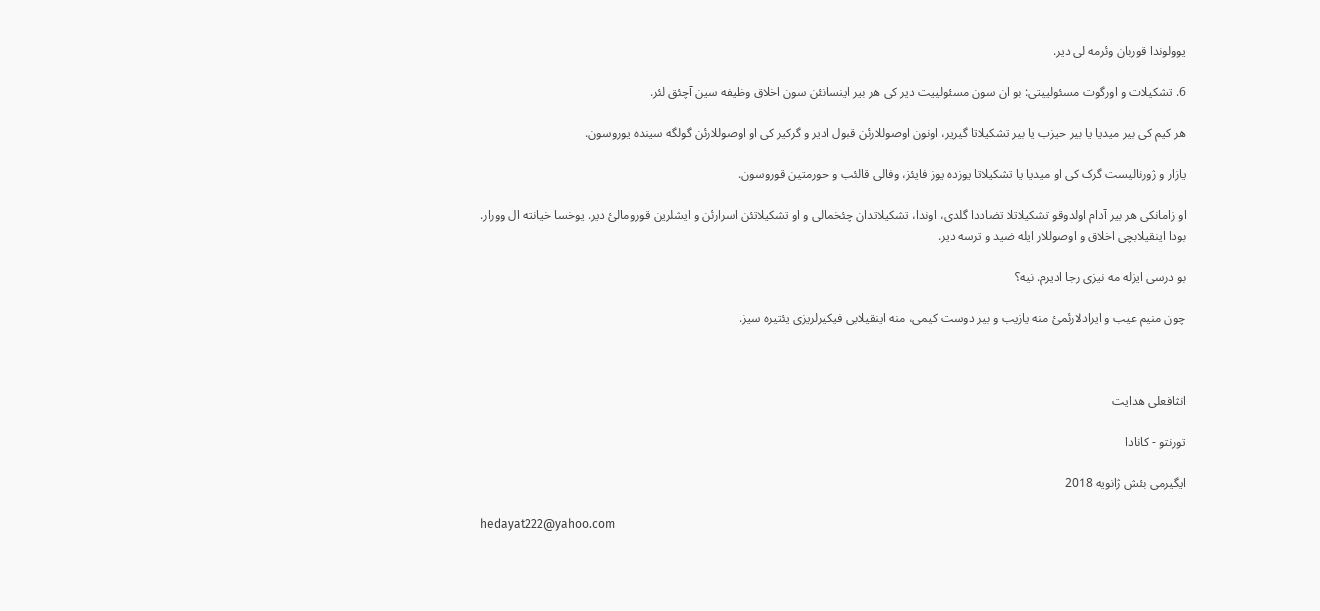یوولوندا قوربان وئرمه لی دیر.

6. تشکیلات و اورگوت مسئولییتی: بو ان سون مسئولییت دیر کی هر بیر اینسانئن سون اخلاق وظیفه سین آچئق لئر.

هر کیم کی بیر میدیا یا بیر حیزب یا بیر تشکیلاتا گیریر، اونون اوصوللارئن قبول ادیر و گرکیر کی او اوصوللارئن گولگه سینده یوروسون.

یازار و ژورنالیست گرک کی او میدیا یا تشکیلاتا یوزده یوز فایئز، وفالی قالئب و حورمتین قوروسون.

او زامانکی هر بیر آدام اولدوقو تشکیلاتلا تضاددا گلدی، اوندا، تشکیلاتدان چئخمالی و او تشکیلاتئن اسرارئن و ایشلرین قورومالئ دیر. یوخسا خیانته ال وورار. بودا اینقیلابچی اخلاق و اوصوللار ایله ضید و ترسه دیر.

بو درسی ایزله مه نیزی رجا ادیرم. نیه؟

چون منیم عیب و ایرادلارئمئ منه یازیب و بیر دوست کیمی، منه اینقیلابی فیکیرلریزی یئتیره سیز.



انثافعلی هدایت

تورنتو - کانادا

ایگیرمی بئش ژانویه 2018

hedayat222@yahoo.com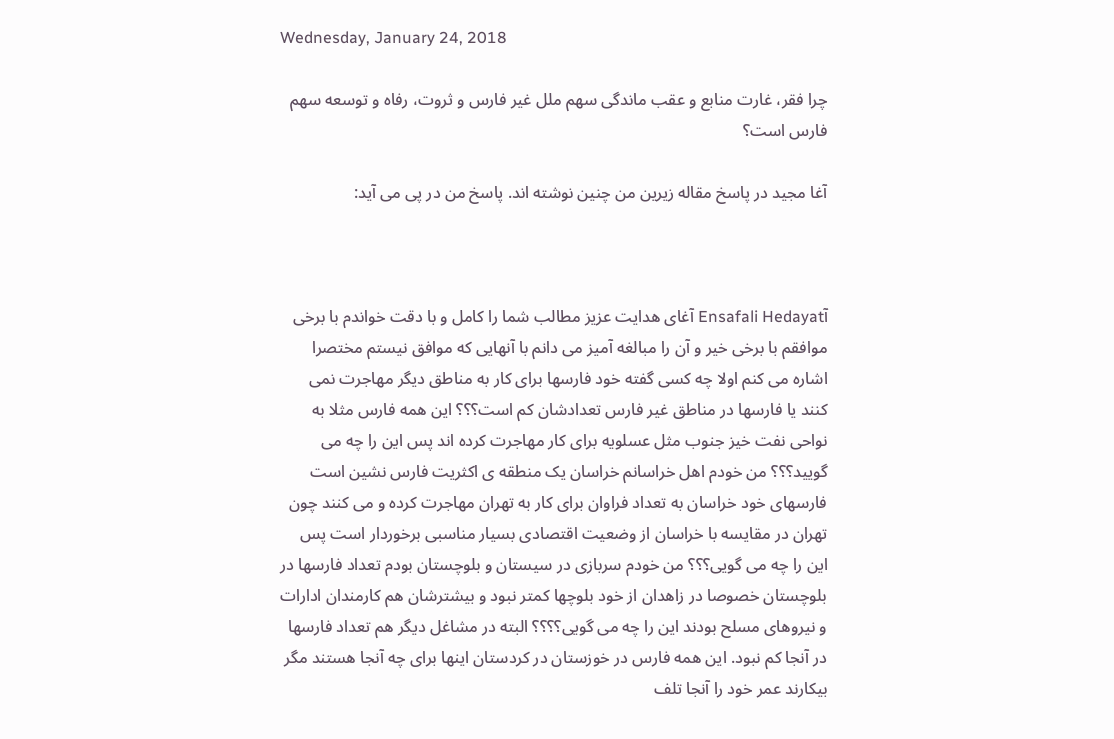Wednesday, January 24, 2018

چرا فقر، غارت منابع و عقب ماندگی سهم ملل غیر فارس و ثروت، رفاه و توسعه سهم فارس است؟

آغا مجید در پاسخ مقاله زیرین من چنین نوشته اند. پاسخ من در پی می آید:



آEnsafali Hedayat آغای هدایت عزیز مطالب شما را کامل و با دقت خواندم با برخی موافقم با برخی خیر و آن را مبالغه آمیز می دانم با آنهایی که موافق نیستم مختصرا اشاره می کنم اولا چه کسی گفته خود فارسها برای کار به مناطق دیگر مهاجرت نمی کنند یا فارسها در مناطق غیر فارس تعدادشان کم است؟؟؟ این همه فارس مثلا به نواحی نفت خیز جنوب مثل عسلویه برای کار مهاجرت کرده اند پس این را چه می گویید؟؟؟ من خودم اهل خراسانم خراسان یک منطقه ی اکثریت فارس نشین است فارسهای خود خراسان به تعداد فراوان برای کار به تهران مهاجرت کرده و می کنند چون تهران در مقایسه با خراسان از وضعیت اقتصادی بسیار مناسبی برخوردار است پس این را چه می گویی؟؟؟ من خودم سربازی در سیستان و بلوچستان بودم تعداد فارسها در بلوچستان خصوصا در زاهدان از خود بلوچها کمتر نبود و بیشترشان هم کارمندان ادارات و نیروهای مسلح بودند این را چه می گویی؟؟؟؟ البته در مشاغل دیگر هم تعداد فارسها در آنجا کم نبود. این همه فارس در خوزستان در کردستان اینها برای چه آنجا هستند مگر بیکارند عمر خود را آنجا تلف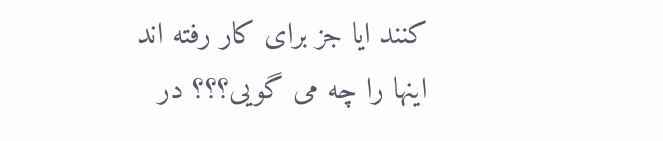کنند ایا جز برای کار رفته اند اینها را چه می گویی؟؟؟ در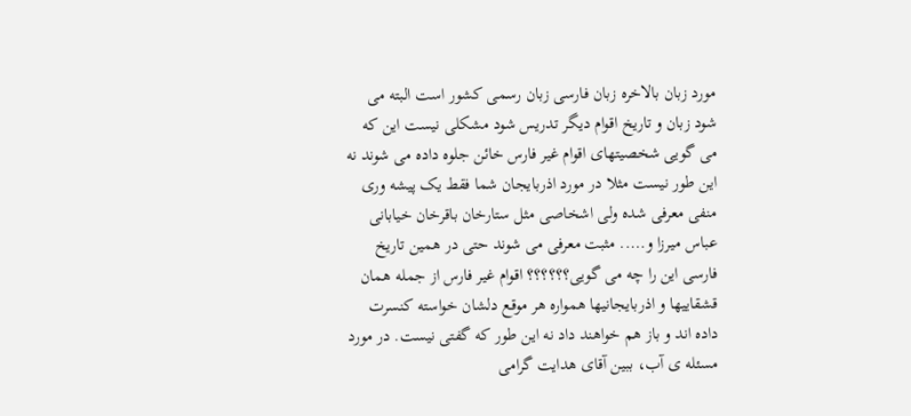مورد زبان بالاخره زبان فارسی زبان رسمی کشور است البته می شود زبان و تاریخ اقوام دیگر تدریس شود مشکلی نیست این که می گویی شخصیتهای اقوام غیر فارس خائن جلوه داده می شوند نه این طور نیست مثلا در مورد اذربایجان شما فقط یک پیشه وری منفی معرفی شده ولی اشخاصی مثل ستارخان باقرخان خیابانی عباس میرزا و..... مثبت معرفی می شوند حتی در همین تاریخ فارسی این را چه می گویی؟؟؟؟؟؟ اقوام غیر فارس از جمله همان قشقاییها و اذربایجانیها همواره هر موقع دلشان خواسته کنسرت داده اند و باز هم خواهند داد نه این طور که گفتی نیست. در مورد مسئله ی آب، ببین آقای هدایت گرامی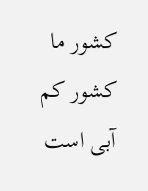کشور ما کشور کم آبی است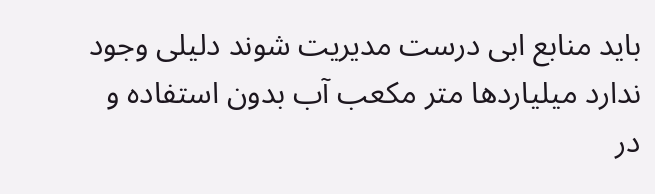باید منابع ابی درست مدیریت شوند دلیلی وجود ندارد میلیاردها متر مکعب آب بدون استفاده و در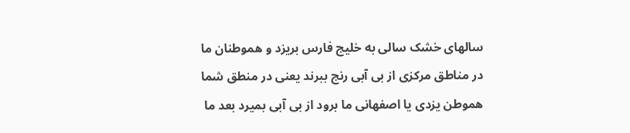سالهای خشک سالی به خلیج فارس بریزد و هموطنان ما در مناطق مرکزی از بی آبی رنج ببرند یعنی در منطق شما هموطن یزدی یا اصفهانی ما برود از بی آبی بمیرد بعد ما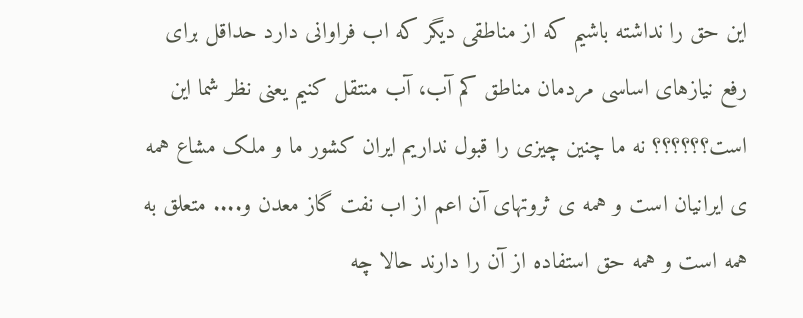این حق را نداشته باشیم که از مناطقی دیگر که اب فراوانی دارد حداقل برای رفع نیازهای اساسی مردمان مناطق کم آب، آب منتقل کنیم یعنی نظر شما این است؟؟؟؟؟؟ نه ما چنین چیزی را قبول نداریم ایران کشور ما و ملک مشاع همه ی ایرانیان است و همه ی ثروتهای آن اعم از اب نفت گاز معدن و.... متعلق به همه است و همه حق استفاده از آن را دارند حالا چه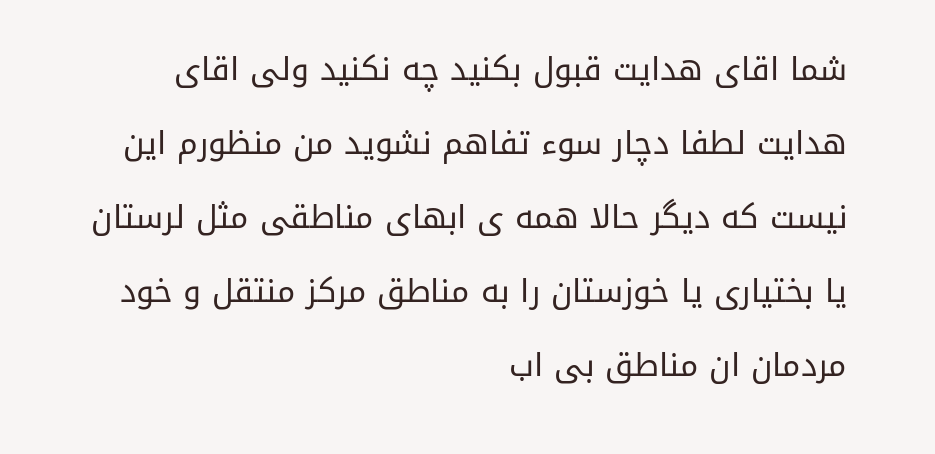شما اقای هدایت قبول بکنید چه نکنید ولی اقای هدایت لطفا دچار سوء تفاهم نشوید من منظورم این نیست که دیگر حالا همه ی ابهای مناطقی مثل لرستان یا بختیاری یا خوزستان را به مناطق مرکز منتقل و خود مردمان ان مناطق بی اب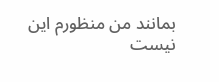بمانند من منظورم این نیست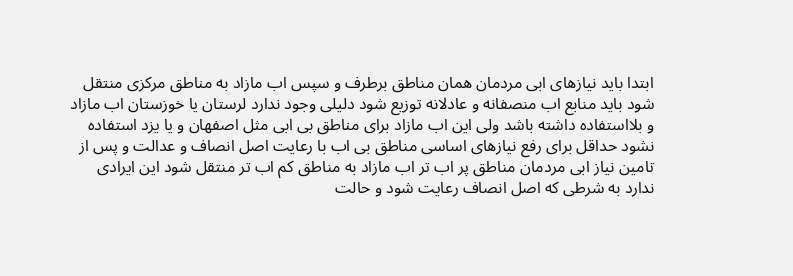ابتدا باید نیازهای ابی مردمان همان مناطق برطرف و سپس اب مازاد به مناطق مرکزی منتقل شود باید منابع اب منصفانه و عادلانه توزیع شود دلیلی وجود ندارد لرستان یا خوزستان اب مازاد و بلااستفاده داشته باشد ولی این اب مازاد برای مناطق بی ابی مثل اصفهان و یا یزد استفاده نشود حداقل برای رفع نیازهای اساسی مناطق بی اب با رعایت اصل انصاف و عدالت و پس از تامین نیاز ابی مردمان مناطق پر اب تر اب مازاد به مناطق کم اب تر منتقل شود این ایرادی ندارد به شرطی که اصل انصاف رعایت شود و حالت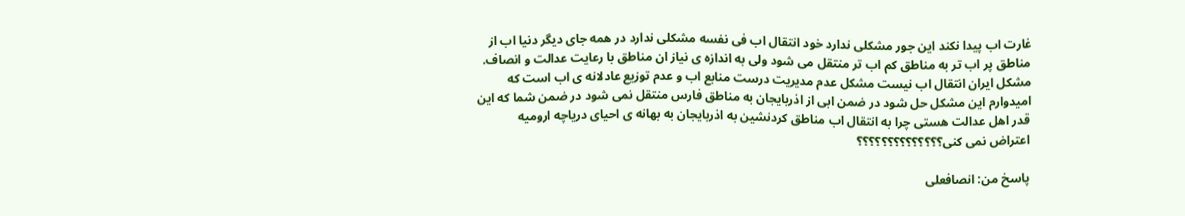غارت اب پیدا نکند این جور مشکلی ندارد خود انتقال اب فی نفسه مشکلی ندارد در همه جای دیگر دنیا اب از مناطق پر اب تر به مناطق کم اب تر منتقل می شود ولی به اندازه ی نیاز ان مناطق با رعایت عدالت و انصاف. مشکل ایران انتقال اب نیست مشکل عدم مدیریت درست منابع اب و عدم توزیع عادلانه ی اب است که امیدوارم این مشکل حل شود در ضمن ابی از اذربایجان به مناطق فارس منتقل نمی شود در ضمن شما که این قدر اهل عدالت هستی چرا به انتقال اب مناطق کردنشین به اذربایجان به بهانه ی احیای دریاچه ارومیه اعتراض نمی کنی؟؟؟؟؟؟؟؟؟؟؟؟؟؟

پاسخ من: انصافعلی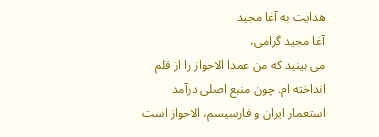هدایت به آغا مجید
آغا مجید گرامی،
می بینید که من عمدا الاحواز را از قلم انداخته ام. چون منبع اصلی درآمد استعمار ایران و فارسیسم، الاحواز است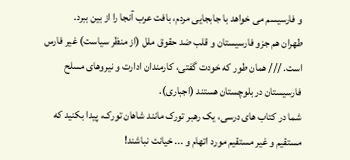و فارسیسم می خواهد با جابجایی مردم، بافت عرب آنجا را از بین ببرد.
طهران هم جزو فارسیستان و قلب ضد حقوق ملل (از منظر سیاست) غیر فارس است. /// همان طور که خودت گفتی، کارمندان ادارت و نیروهای مسلح فارسیستان در بلوچستان هستند (اجباری).
شما در کتاب های درسی، یک رهبر تورک مانند شاهان تورک، پیدا بکنید که مستقیم و غیر مستقیم مورد اتهام و ... خیانت نباشند!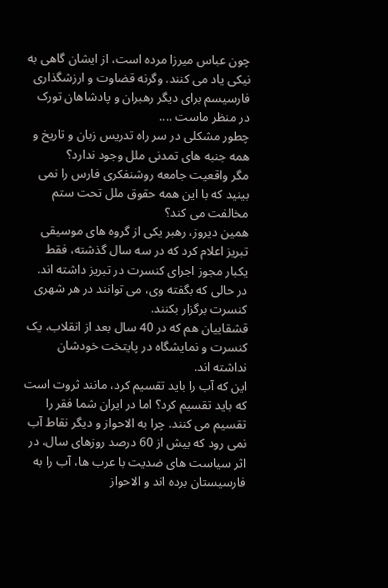چون عباس میرزا مرده است، از ایشان گاهی به نیکی یاد می کنند. وگرنه قضاوت و ارزشگذاری فارسیسم برای دیگر رهبران و پادشاهان تورک در منظر ماست ....
چطور مشکلی در سر راه تدریس زبان و تاریخ و همه جنبه های تمدنی ملل وجود ندارد؟
مگر واقعیت جامعه روشنفکری فارس را نمی بینید که با این همه حقوق ملل تحت ستم مخالفت می کند؟
همین دیروز، رهبر یکی از گروه های موسیقی تبریز اعلام کرد که در سه سال گذشته، فقط یکبار مجوز اجرای کنسرت در تبریز داشته اند. در حالی که بگفته وی، می توانند در هر شهری کنسرت برگزار بکنند.
قشقاییان هم که در 40 سال بعد از انقلاب، یک کنسرت و نمایشگاه در پایتخت خودشان نداشته اند.
این که آب را باید تقسیم کرد، مانند ثروت است که باید تقسیم کرد؟ اما در ایران شما فقر را تقسیم می کنند. چرا به الاحواز و دیگر نقاط آب نمی رود که بیش از 60 درصد روزهای سال، در اثر سیاست های ضدیت با عرب ها، آب را به فارسیستان برده اند و الاحواز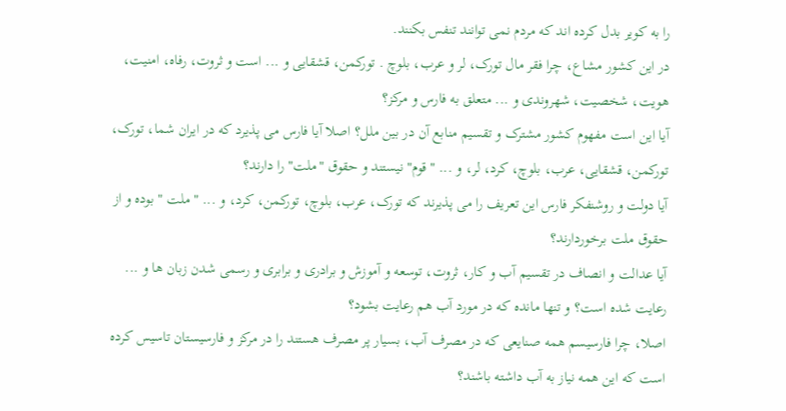را به کویر بدل کرده اند که مردم نمی توانند تنفس بکنند.
در این کشور مشاع، چرا فقر مال تورک، لر و عرب، بلوچ . تورکمن، قشقایی و ... است و ثروت، رفاه، امنیت، هویت، شخصیت، شهروندی و ... متعلق به فارس و مرکز؟
آیا این است مفهوم کشور مشترک و تقسیم منابع آن در بین ملل؟ اصلا آیا فارس می پذیرد که در ایران شما، تورک، تورکمن، قشقایی، عرب، بلوچ، کرد، لر، و ... "قوم" نیستند و حقوق "ملت" را دارند؟
آیا دولت و روشنفکر فارس این تعریف را می پذیرند که تورک، عرب، بلوچ، تورکمن، کرد، و ... "ملت " بوده و از حقوق ملت برخوردارند؟
آیا عدالت و انصاف در تقسیم آب و کار، ثروت، توسعه و آموزش و برادری و برابری و رسمی شدن زبان ها و ... رعایت شده است؟ و تنها مانده که در مورد آب هم رعایت بشود؟
اصلا، چرا فارسیسم همه صنایعی که در مصرف آب، بسیار پر مصرف هستند را در مرکز و فارسیستان تاسیس کرده است که این همه نیاز به آب داشته باشند؟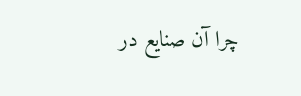چرا آن صنایع در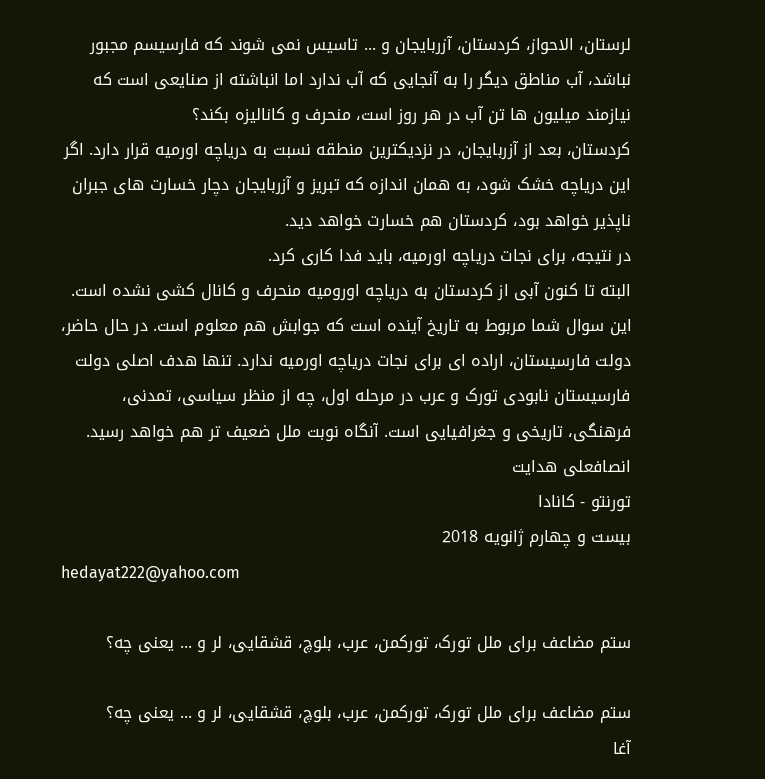لرستان، الاحواز، کردستان، آزربایجان و ... تاسیس نمی شوند که فارسیسم مجبور نباشد، آب مناطق دیگر را به آنجایی که آب ندارد اما انباشته از صنایعی است که نیازمند میلیون ها تن آب در هر روز است، منحرف و کانالیزه بکند؟
کردستان، بعد از آزربایجان، در نزدیکترین منطقه نسبت به دریاچه اورمیه قرار دارد. اگر این دریاچه خشک شود، به همان اندازه که تبریز و آزربایجان دچار خسارت های جبران ناپذیر خواهد بود، کردستان هم خسارت خواهد دید.
در نتیجه، برای نجات دریاچه اورمیه، باید فدا کاری کرد.
البته تا کنون آبی از کردستان به دریاچه اورومیه منحرف و کانال کشی نشده است. این سوال شما مربوط به تاریخ آینده است که جوابش هم معلوم است. در حال حاضر، دولت فارسیستان، اراده ای برای نجات دریاچه اورمیه ندارد. تنها هدف اصلی دولت فارسیستان نابودی تورک و عرب در مرحله اول، چه از منظر سیاسی، تمدنی، فرهنگی، تاریخی و جغرافیایی است. آنگاه نوبت ملل ضعیف تر هم خواهد رسید.
انصافعلی هدایت
تورنتو - کانادا
بیست و چهارم ژانویه 2018
hedayat222@yahoo.com

ستم مضاعف برای ملل تورک، تورکمن، عرب، بلوچ، قشقایی، لر و ... یعنی چه؟

ستم مضاعف برای ملل تورک، تورکمن، عرب، بلوچ، قشقایی، لر و ... یعنی چه؟
آغا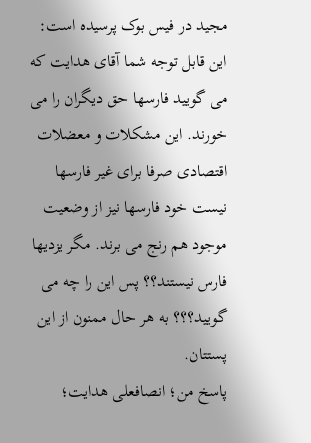مجید در فیس بوک پرسیده است:
این قابل توجه شما آقای هدایت که می گویید فارسها حق دیگران را می خورند. این مشکلات و معضلات اقتصادی صرفا برای غیر فارسها نیست خود فارسها نیز از وضعیت موجود هم رنج می برند. مگر یزدیها فارس نیستند؟؟ پس این را چه می گویید؟؟؟ به هر حال ممنون از این پستتان.
پاسخ من؛ انصافعلی هدایت؛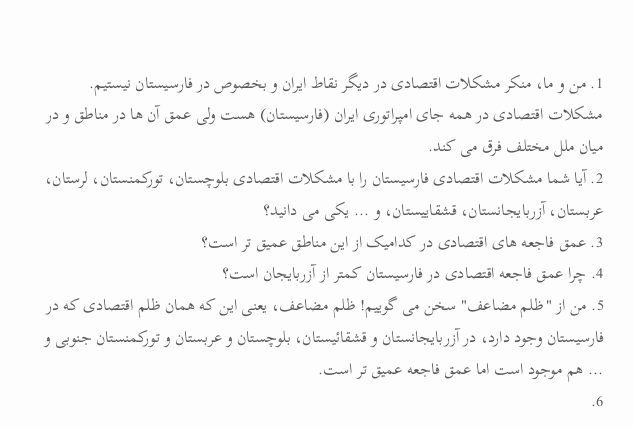1. من و ما، منکر مشکلات اقتصادی در دیگر نقاط ایران و بخصوص در فارسیستان نیستیم. مشکلات اقتصادی در همه جای امپراتوری ایران (فارسیستان) هست ولی عمق آن ها در مناطق و در میان ملل مختلف فرق می کند.
2. آیا شما مشکلات اقتصادی فارسیستان را با مشکلات اقتصادی بلوچستان، تورکمنستان، لرستان، عربستان، آزربایجانستان، قشقاییستان، و ... یکی می دانید؟
3. عمق فاجعه های اقتصادی در کدامیک از این مناطق عمیق تر است؟
4. چرا عمق فاجعه اقتصادی در فارسیستان کمتر از آزربایجان است؟
5. من از "ظلم مضاعف" سخن می گوییم! ظلم مضاعف، یعنی این که همان ظلم اقتصادی که در فارسیستان وجود دارد، در آزربایجانستان و قشقائیستان، بلوچستان و عربستان و تورکمنستان جنوبی و ... هم موجود است اما عمق فاجعه عمیق تر است.
6.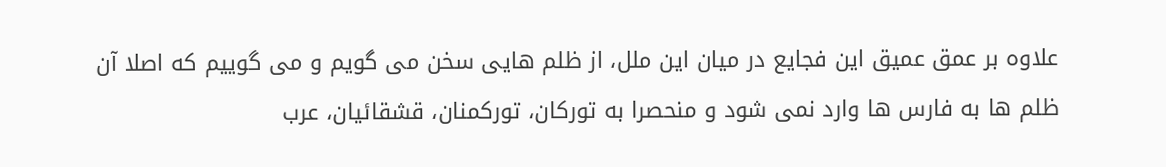علاوه بر عمق عمیق این فجایع در میان این ملل، از ظلم هایی سخن می گویم و می گوییم که اصلا آن ظلم ها به فارس ها وارد نمی شود و منحصرا به تورکان، تورکمنان، قشقائیان، عرب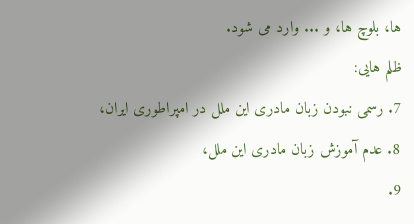ها، بلوچ ها، و ... وارد می شود.
ظلم هایی:
7. رسمی نبودن زبان مادری این ملل در امپراطوری ایران،
8. عدم آموزش زبان مادری این ملل،
9.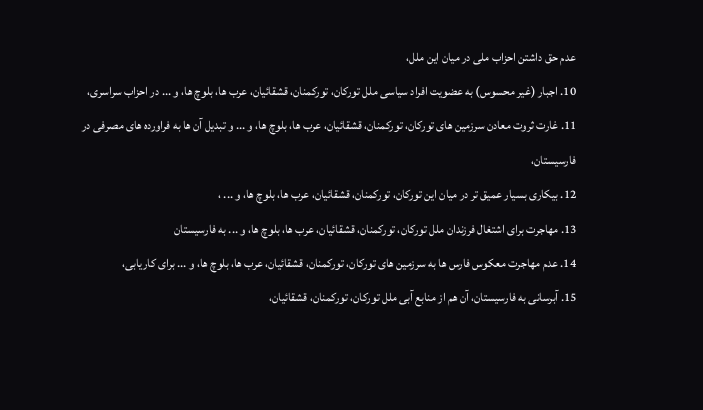عدم حق داشتن احزاب ملی در میان این ملل،
10. اجبار (غیر محسوس) به عضویت افراد سیاسی ملل تورکان، تورکمنان، قشقائیان، عرب ها، بلوچ ها، و ... در احزاب سراسری،
11. غارت ثروت معادن سرزمین های تورکان، تورکمنان، قشقائیان، عرب ها، بلوچ ها، و ... و تبدیل آن ها به فراورده های مصرفی در فارسیستان،
12. بیکاری بسیار عمیق تر در میان این تورکان، تورکمنان، قشقائیان، عرب ها، بلوچ ها، و ... ،
13. مهاجرت برای اشتغال فرزندان ملل تورکان، تورکمنان، قشقائیان، عرب ها، بلوچ ها، و ... به فارسیستان
14. عدم مهاجرت معکوس فارس ها به سرزمین های تورکان، تورکمنان، قشقائیان، عرب ها، بلوچ ها، و ... برای کاریابی،
15. آبرسانی به فارسیستان، آن هم از منابع آبی ملل تورکان، تورکمنان، قشقائیان،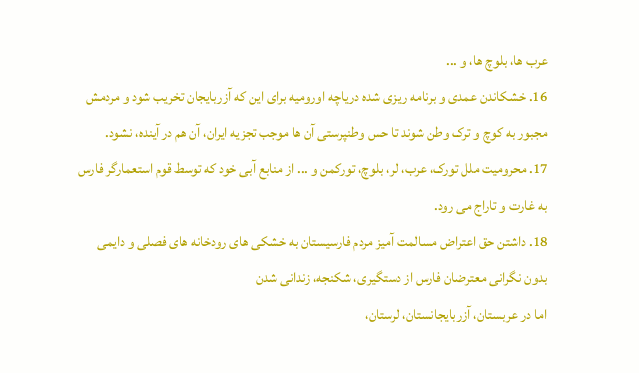عرب ها، بلوچ ها، و ...
16. خشکاندن عمدی و برنامه ریزی شده دریاچه اورومیه برای این که آزربایجان تخریب شود و مردمش مجبور به کوچ و ترک وطن شوند تا حس وطنپرستی آن ها موجب تجزیه ایران، آن هم در آینده، نشود.
17. محرومیت ملل تورک، عرب، لر، بلوچ، تورکمن و ... از منابع آبی خود که توسط قوم استعمارگر فارس به غارت و تاراج می رود.
18. داشتن حق اعتراض مسالمت آمیز مردم فارسیستان به خشکی های رودخانه های فصلی و دایمی بدون نگرانی معترضان فارس از دستگیری، شکنجه، زندانی شدن
اما در عربستان، آزربایجانستان، لرستان،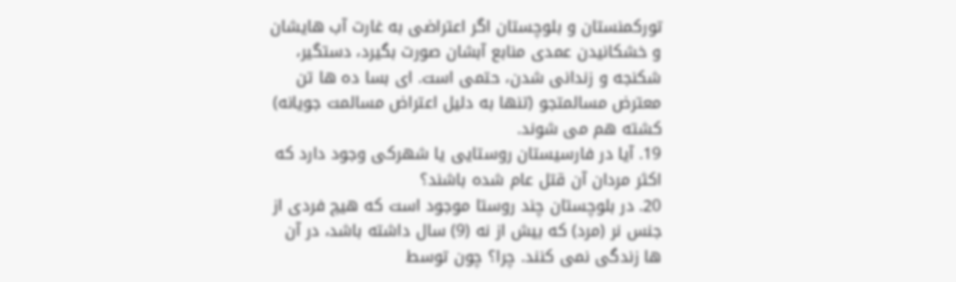تورکمنستان و بلوچستان اگر اعتراضی به غارت آب هایشان و خشکانیدن عمدی منابع آبشان صورت بگیرد، دستگیر، شکنجه و زندانی شدن، حتمی است. ای بسا ده ها تن معترض مسالمتجو (تنها به دلیل اعتراض مسالمت جویانه) کشته هم می شوند.
19. آیا در فارسیستان روستایی یا شهرکی وجود دارد که اکثر مردان آن قتل عام شده باشند؟
20. در بلوچستان چند روستا موجود است که هیچ فردی از جنس نر (مرد) که بیش از نه (9) سال داشته باشد، در آن ها زندگی نمی کنند. چرا؟ چون توسط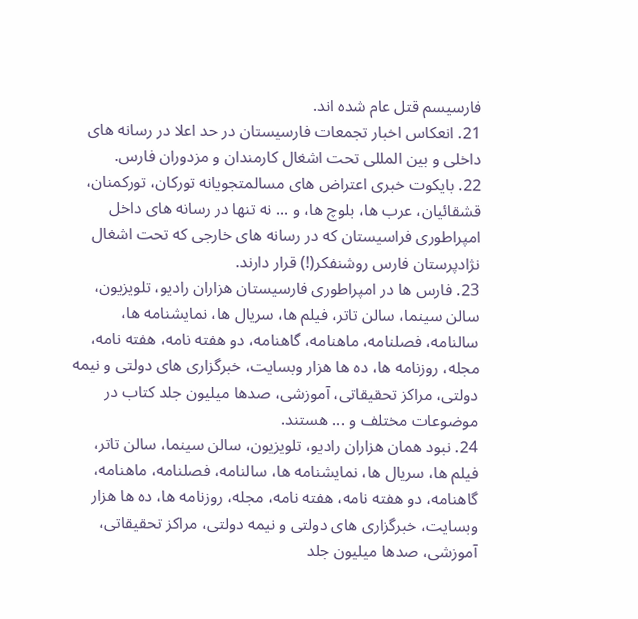فارسیسم قتل عام شده اند.
21. انعکاس اخبار تجمعات فارسیستان در حد اعلا در رسانه های داخلی و بین المللی تحت اشغال کارمندان و مزدوران فارس.
22. بایکوت خبری اعتراض های مسالمتجویانه تورکان، تورکمنان، قشقائیان، عرب ها، بلوچ ها، و ... نه تنها در رسانه های داخل امپراطوری فراسیستان که در رسانه های خارجی که تحت اشغال نژادپرستان فارس روشنفکر(!) قرار دارند.
23. فارس ها در امپراطوری فارسیستان هزاران رادیو، تلویزیون، سالن سینما، سالن تاتر، فیلم ها، سریال ها، نمایشنامه ها، سالنامه، فصلنامه، ماهنامه، گاهنامه، دو هفته نامه، هفته نامه، مجله، روزنامه ها، ده ها هزار وبسایت، خبرگزاری های دولتی و نیمه دولتی، مراکز تحقیقاتی، آموزشی، صدها میلیون جلد کتاب در موضوعات مختلف و ... هستند.
24. نبود همان هزاران رادیو، تلویزیون، سالن سینما، سالن تاتر، فیلم ها، سریال ها، نمایشنامه ها، سالنامه، فصلنامه، ماهنامه، گاهنامه، دو هفته نامه، هفته نامه، مجله، روزنامه ها، ده ها هزار وبسایت، خبرگزاری های دولتی و نیمه دولتی، مراکز تحقیقاتی، آموزشی، صدها میلیون جلد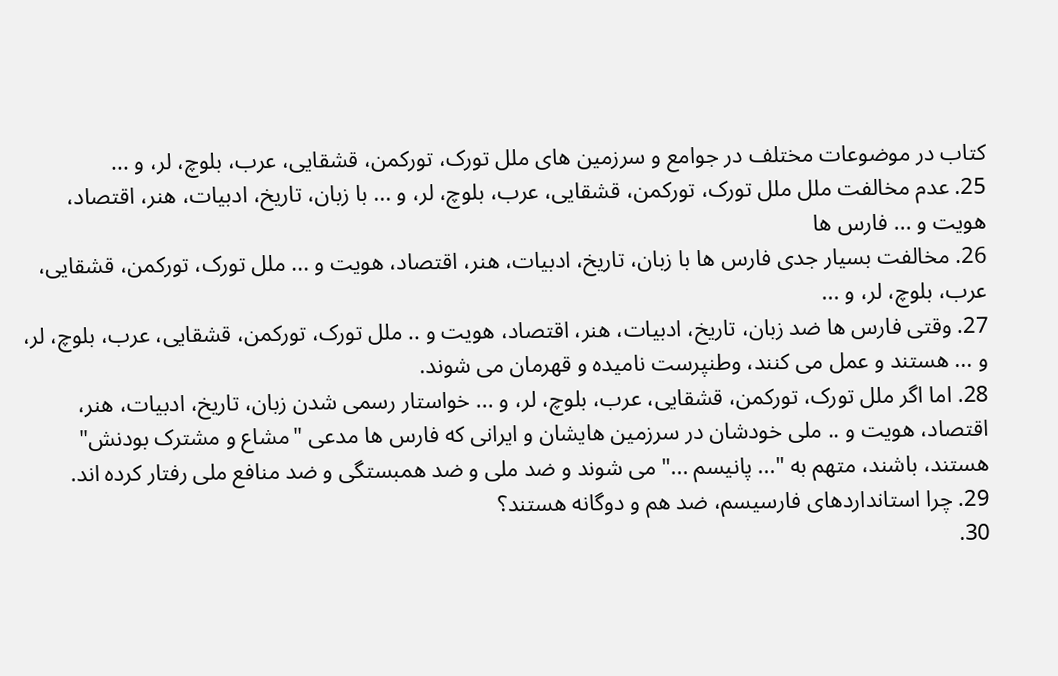کتاب در موضوعات مختلف در جوامع و سرزمین های ملل تورک، تورکمن، قشقایی، عرب، بلوچ، لر، و ...
25. عدم مخالفت ملل ملل تورک، تورکمن، قشقایی، عرب، بلوچ، لر، و ... با زبان، تاریخ، ادبیات، هنر، اقتصاد، هویت و ... فارس ها
26. مخالفت بسیار جدی فارس ها با زبان، تاریخ، ادبیات، هنر، اقتصاد، هویت و ... ملل تورک، تورکمن، قشقایی، عرب، بلوچ، لر، و ...
27. وقتی فارس ها ضد زبان، تاریخ، ادبیات، هنر، اقتصاد، هویت و .. ملل تورک، تورکمن، قشقایی، عرب، بلوچ، لر، و ... هستند و عمل می کنند، وطنپرست نامیده و قهرمان می شوند.
28. اما اگر ملل تورک، تورکمن، قشقایی، عرب، بلوچ، لر، و ... خواستار رسمی شدن زبان، تاریخ، ادبیات، هنر، اقتصاد، هویت و .. ملی خودشان در سرزمین هایشان و ایرانی که فارس ها مدعی "مشاع و مشترک بودنش" هستند، باشند، متهم به "... پانیسم ..." می شوند و ضد ملی و ضد همبستگی و ضد منافع ملی رفتار کرده اند.
29. چرا استانداردهای فارسیسم، ضد هم و دوگانه هستند؟
30.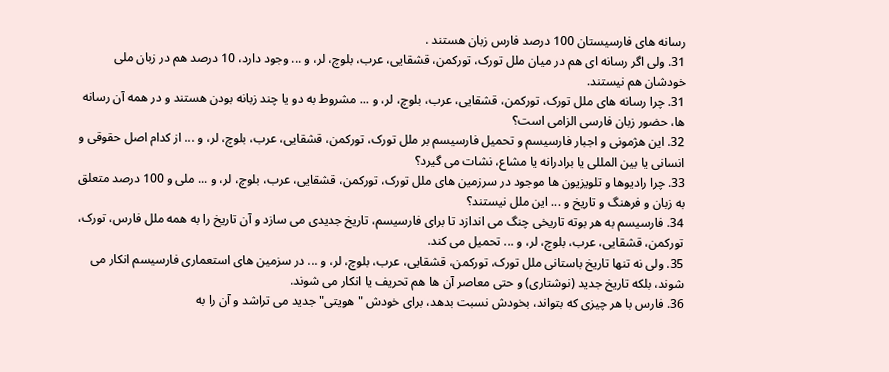رسانه های فارسیستان 100 درصد فارس زبان هستند .
31. ولی اگر رسانه ای هم در میان ملل تورک، تورکمن، قشقایی، عرب، بلوچ، لر، و ... وجود دارد، 10 درصد هم در زبان ملی خودشان هم نیستند.
31. چرا رسانه های ملل تورک، تورکمن، قشقایی، عرب، بلوچ، لر، و ... مشروط به دو یا چند زبانه بودن هستند و در همه آن رسانه ها، حضور زبان فارسی الزامی است؟
32. این هژمونی و اجبار فارسیسم و تحمیل فارسیسم بر ملل تورک، تورکمن، قشقایی، عرب، بلوچ، لر، و ... از کدام اصل حقوقی و انسانی یا بین المللی یا برادرانه یا مشاع، نشات می گیرد؟
33. چرا رادیوها و تلویزیون ها موجود در سرزمین های ملل تورک، تورکمن، قشقایی، عرب، بلوچ، لر، و ... ملی و 100 درصد متعلق به زبان و فرهنگ و تاریخ و ... این ملل نیستند؟
34. فارسیسم به هر بوته تاریخی چنگ می اندازد تا برای فارسیسم، تاریخ جدیدی می سازد و آن تاریخ را به همه ملل فارس، تورک، تورکمن، قشقایی، عرب، بلوچ، لر، و ... تحمیل می کند.
35. ولی نه تنها تاریخ باستانی ملل تورک، تورکمن، قشقایی، عرب، بلوچ، لر، و ... در سزمین های استعماری فارسیسم انکار می شوند، بلکه تاریخ جدید (نوشتاری) و حتی معاصر آن ها هم تحریف یا انکار می شوند.
36. فارس با هر چیزی که بتواند، بخودش نسبت بدهد، برای خودش "هویتی" جدید می تراشد و آن را به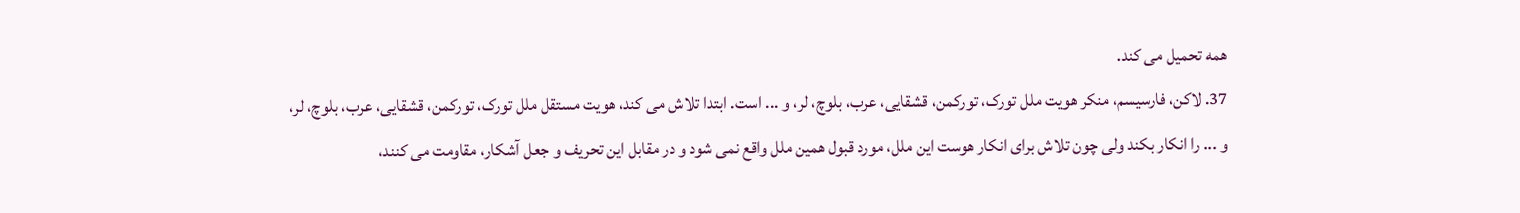همه تحمیل می کند.
37. لاکن، فارسیسم، منکر هویت ملل تورک، تورکمن، قشقایی، عرب، بلوچ، لر، و ... است. ابتدا تلاش می کند، هویت مستقل ملل تورک، تورکمن، قشقایی، عرب، بلوچ، لر، و ... را انکار بکند ولی چون تلاش برای انکار هوست این ملل، مورد قبول همین ملل واقع نمی شود و در مقابل این تحریف و جعل آشکار، مقاومت می کنند،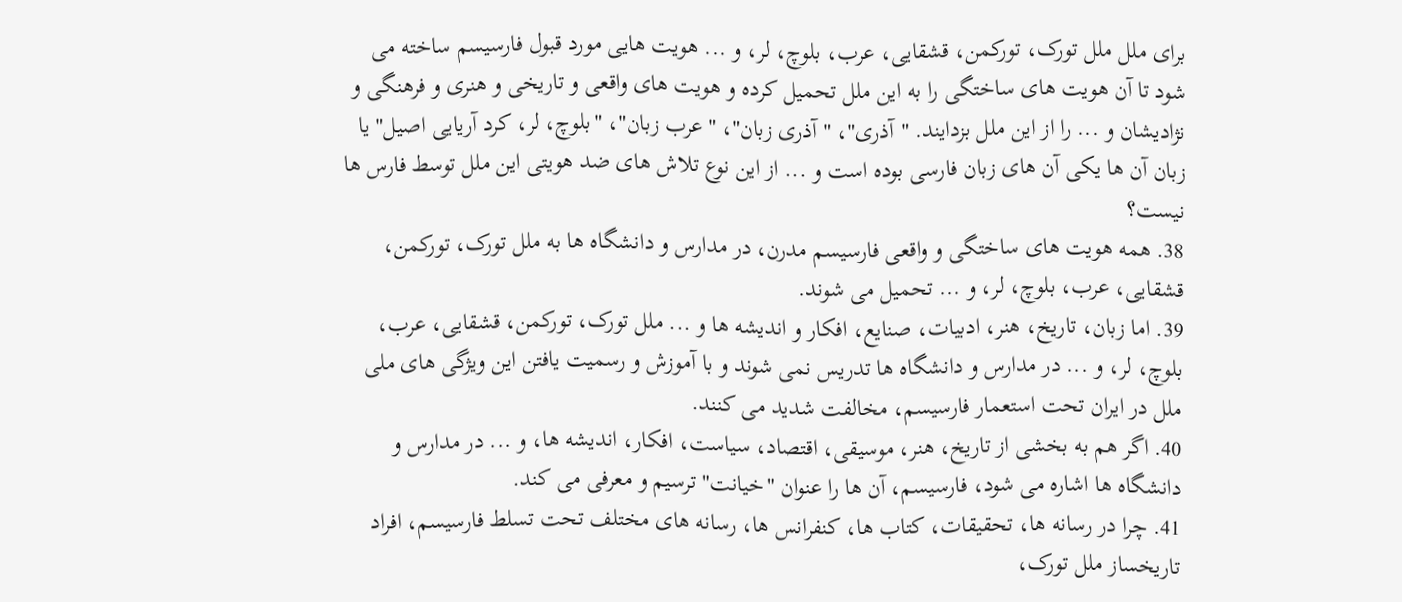برای ملل ملل تورک، تورکمن، قشقایی، عرب، بلوچ، لر، و ... هویت هایی مورد قبول فارسیسم ساخته می شود تا آن هویت های ساختگی را به این ملل تحمیل کرده و هویت های واقعی و تاریخی و هنری و فرهنگی و نژادیشان و ... را از این ملل بزدایند. "آذری"، "آذری زبان"، "عرب زبان"، "بلوچ، لر، کرد آریایی اصیل" یا زبان آن ها یکی آن های زبان فارسی بوده است و ... از این نوع تلاش های ضد هویتی این ملل توسط فارس ها نیست؟
38. همه هویت های ساختگی و واقعی فارسیسم مدرن، در مدارس و دانشگاه ها به ملل تورک، تورکمن، قشقایی، عرب، بلوچ، لر، و ... تحمیل می شوند.
39. اما زبان، تاریخ، هنر، ادبیات، صنایع، افکار و اندیشه ها و ... ملل تورک، تورکمن، قشقایی، عرب، بلوچ، لر، و ... در مدارس و دانشگاه ها تدریس نمی شوند و با آموزش و رسمیت یافتن این ویژگی های ملی ملل در ایران تحت استعمار فارسیسم، مخالفت شدید می کنند.
40. اگر هم به بخشی از تاریخ، هنر، موسیقی، اقتصاد، سیاست، افکار، اندیشه ها، و ... در مدارس و دانشگاه ها اشاره می شود، فارسیسم، آن ها را عنوان "خیانت" ترسیم و معرفی می کند.
41. چرا در رسانه ها، تحقیقات، کتاب ها، کنفرانس ها، رسانه های مختلف تحت تسلط فارسیسم، افراد تاریخساز ملل تورک،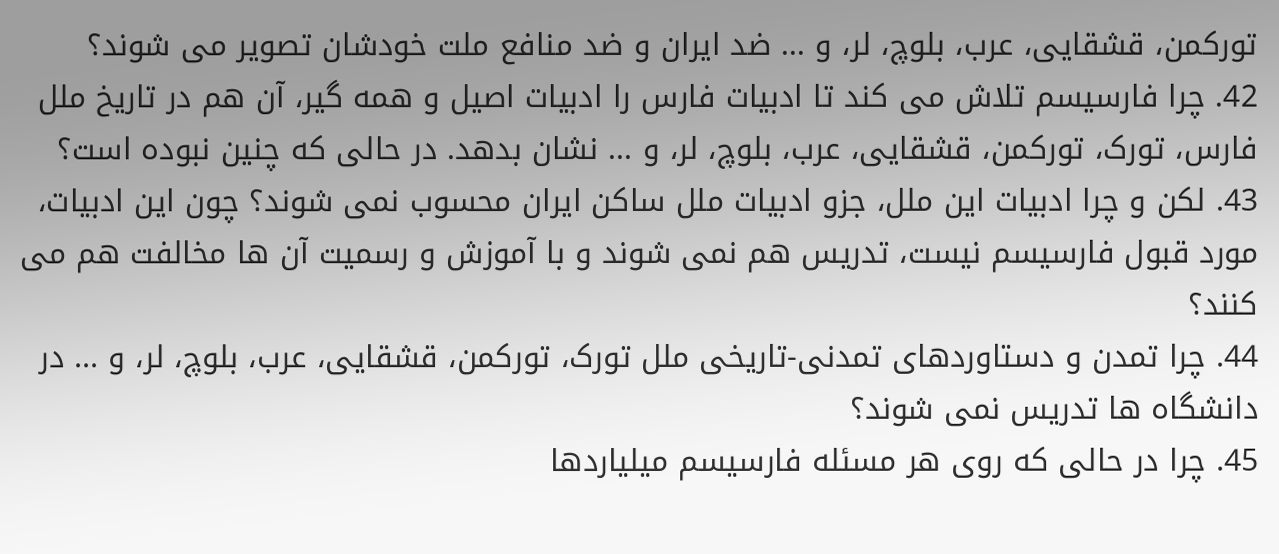تورکمن، قشقایی، عرب، بلوچ، لر، و ... ضد ایران و ضد منافع ملت خودشان تصویر می شوند؟
42. چرا فارسیسم تلاش می کند تا ادبیات فارس را ادبیات اصیل و همه گیر، آن هم در تاریخ ملل فارس، تورک، تورکمن، قشقایی، عرب، بلوچ، لر، و ... نشان بدهد. در حالی که چنین نبوده است؟
43. لکن و چرا ادبیات این ملل، جزو ادبیات ملل ساکن ایران محسوب نمی شوند؟ چون این ادبیات، مورد قبول فارسیسم نیست، تدریس هم نمی شوند و با آموزش و رسمیت آن ها مخالفت هم می کنند؟
44. چرا تمدن و دستاوردهای تمدنی-تاریخی ملل تورک، تورکمن، قشقایی، عرب، بلوچ، لر، و ... در دانشگاه ها تدریس نمی شوند؟
45. چرا در حالی که روی هر مسئله فارسیسم میلیاردها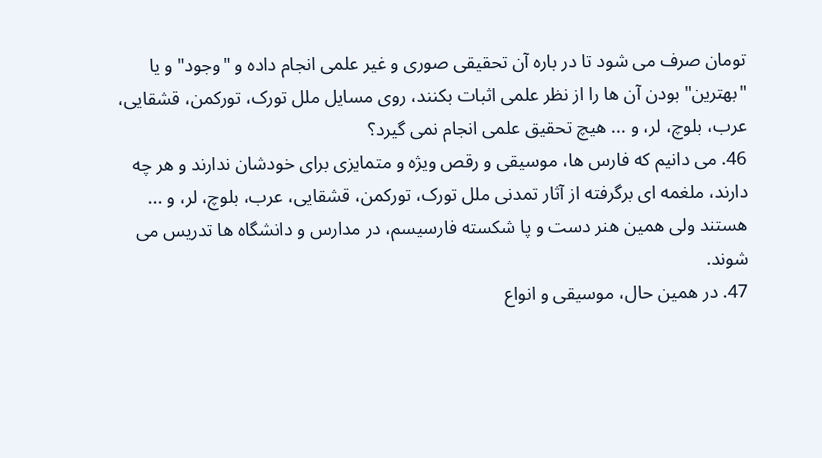تومان صرف می شود تا در باره آن تحقیقی صوری و غیر علمی انجام داده و "وجود" و یا "بهترین" بودن آن ها را از نظر علمی اثبات بکنند، روی مسایل ملل تورک، تورکمن، قشقایی، عرب، بلوچ، لر، و ... هیچ تحقیق علمی انجام نمی گیرد؟
46. می دانیم که فارس ها، موسیقی و رقص ویژه و متمایزی برای خودشان ندارند و هر چه دارند، ملغمه ای برگرفته از آثار تمدنی ملل تورک، تورکمن، قشقایی، عرب، بلوچ، لر، و ... هستند ولی همین هنر دست و پا شکسته فارسیسم، در مدارس و دانشگاه ها تدریس می شوند.
47. در همین حال، موسیقی و انواع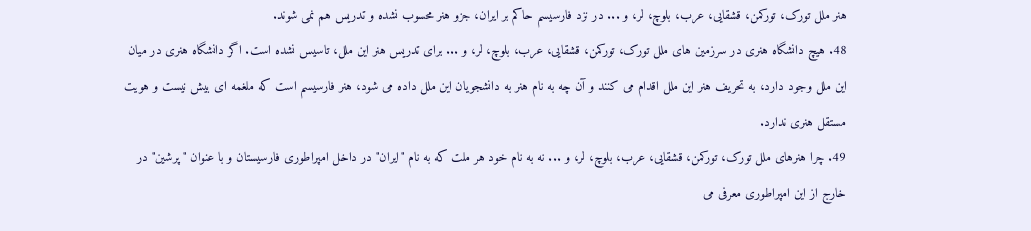هنر ملل تورک، تورکمن، قشقایی، عرب، بلوچ، لر، و ... در نزد فارسیسم حاکم بر ایران، جزو هنر محسوب نشده و تدریس هم نمی شوند.
48. هیچ دانشگاه هنری در سرزمین های ملل تورک، تورکمن، قشقایی، عرب، بلوچ، لر، و ... برای تدریس هنر این ملل، تاسیس نشده است. اگر دانشگاه هنری در میان این ملل وجود دارد، به تحریف هنر این ملل اقدام می کنند و آن چه به نام هنر به دانشجویان این ملل داده می شود، هنر فارسیسم است که ملغمه ای بیش نیست و هویت مستقل هنری ندارد.
49. چرا هنرهای ملل تورک، تورکمن، قشقایی، عرب، بلوچ، لر، و ... نه به نام خود هر ملت که به نام "ایران" در داخل امپراطوری فارسیستان و با عنوان "پرشین" در خارج از این امپراطوری معرفی می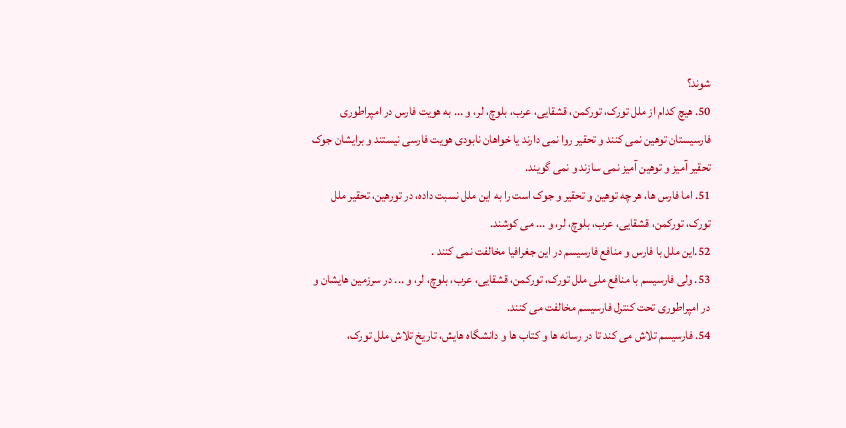شوند؟
50. هیچ کدام از ملل تورک، تورکمن، قشقایی، عرب، بلوچ، لر، و ... به هویت فارس در امپراطوری فارسیستان توهین نمی کنند و تحقیر روا نمی دارند یا خواهان نابودی هویت فارسی نیستند و برایشان جوک تحقیر آمیز و توهین آمیز نمی سازند و نمی گویند.
51. اما فارس ها، هر چه توهین و تحقیر و جوک است را به این ملل نسبت داده، در تورهین، تحقیر ملل تورک، تورکمن، قشقایی، عرب، بلوچ، لر، و ... می کوشند.
52.این ملل با فارس و منافع فارسیسم در این جغرافیا مخالفت نمی کنند .
53. ولی فارسیسم با منافع ملی ملل تورک، تورکمن، قشقایی، عرب، بلوچ، لر، و ... در سرزمین هایشان و در امپراطوری تحت کنترل فارسیسم مخالفت می کنند.
54. فارسیسم تلاش می کند تا در رسانه ها و کتاب ها و دانشگاه هایش، تاریخ تلاش ملل تورک،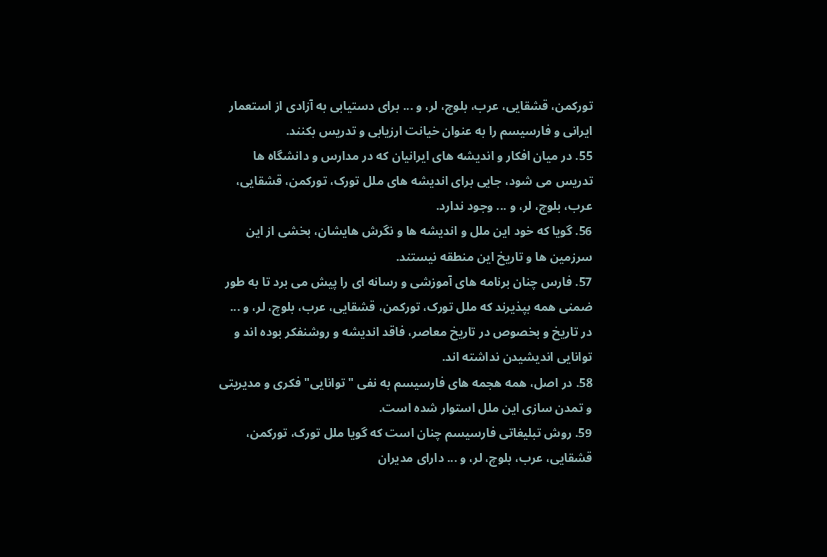تورکمن، قشقایی، عرب، بلوچ، لر، و ... برای دستیابی به آزادی از استعمار ایرانی و فارسیسم را به عنوان خیانت ارزیابی و تدریس بکنند.
55. در میان افکار و اندیشه های ایرانیان که در مدارس و دانشگاه ها تدریس می شود، جایی برای اندیشه های ملل تورک، تورکمن، قشقایی، عرب، بلوچ، لر، و ... وجود ندارد.
56. گویا که خود این ملل و اندیشه ها و نگرش هایشان، بخشی از این سرزمین ها و تاریخ این منطقه نیستند.
57. فارس چنان برنامه های آموزشی و رسانه ای را پیش می برد تا به طور ضمنی همه بپذیرند که ملل تورک، تورکمن، قشقایی، عرب، بلوچ، لر، و ... در تاریخ و بخصوص در تاریخ معاصر، فاقد اندیشه و روشنفکر بوده اند و توانایی اندیشیدن نداشته اند.
58. در اصل، همه هجمه های فارسیسم به نفی "توانایی" فکری و مدیریتی و تمدن سازی این ملل استوار شده است.
59. روش تبلیغاتی فارسیسم چنان است که گویا ملل تورک، تورکمن، قشقایی، عرب، بلوچ، لر، و ... دارای مدیران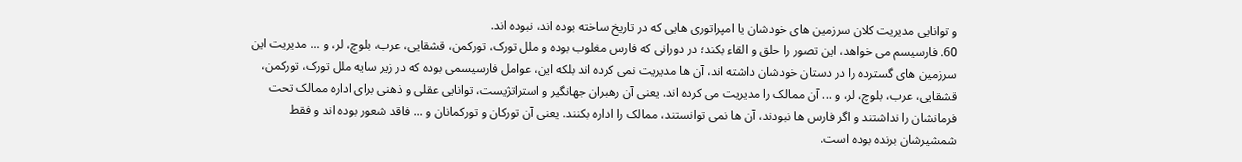و توانایی مدیریت کلان سرزمین های خودشان یا امپراتوری هایی که در تاریخ ساخته بوده اند، نبوده اند.
60. فارسیسم می خواهد، این تصور را حلق و القاء بکند؛ در دورانی که فارس مغلوب بوده و ملل تورک، تورکمن، قشقایی، عرب، بلوچ، لر، و ... مدیریت این سرزمین های گسترده را در دستان خودشان داشته اند، آن ها مدیریت نمی کرده اند بلکه این، عوامل فارسیسمی بوده که در زیر سایه ملل تورک، تورکمن، قشقایی، عرب، بلوچ، لر، و ... آن ممالک را مدیریت می کرده اند. یعنی آن رهبران جهانگیر و استراتژیست، توانایی عقلی و ذهنی برای اداره ممالک تحت فرمانشان را نداشتند و اگر فارس ها نبودند، آن ها نمی توانستند، ممالک را اداره بکنند. یعنی آن تورکان و تورکمانان و ... فاقد شعور بوده اند و فقط شمشیرشان برنده بوده است.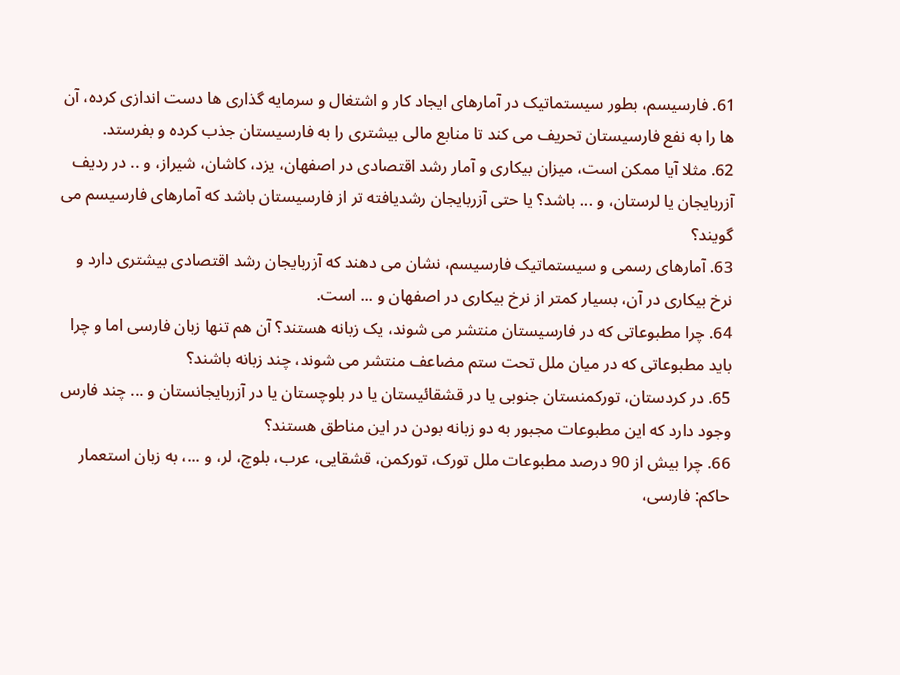61. فارسیسم، بطور سیستماتیک در آمارهای ایجاد کار و اشتغال و سرمایه گذاری ها دست اندازی کرده، آن ها را به نفع فارسیستان تحریف می کند تا منابع مالی بیشتری را به فارسیستان جذب کرده و بفرستد.
62. مثلا آیا ممکن است، میزان بیکاری و آمار رشد اقتصادی در اصفهان، یزد، کاشان، شیراز، و .. در ردیف آزربایجان یا لرستان، و ... باشد؟ یا حتی آزربایجان رشدیافته تر از فارسیستان باشد که آمارهای فارسیسم می گویند؟
63. آمارهای رسمی و سیستماتیک فارسیسم، نشان می دهند که آزربایجان رشد اقتصادی بیشتری دارد و نرخ بیکاری در آن، بسیار کمتر از نرخ بیکاری در اصفهان و ... است.
64. چرا مطبوعاتی که در فارسیستان منتشر می شوند، یک زبانه هستند؟ آن هم تنها زبان فارسی اما و چرا باید مطبوعاتی که در میان ملل تحت ستم مضاعف منتشر می شوند، چند زبانه باشند؟
65. در کردستان، تورکمنستان جنوبی یا در قشقائیستان یا در بلوچستان یا در آزربایجانستان و ... چند فارس وجود دارد که این مطبوعات مجبور به دو زبانه بودن در این مناطق هستند؟
66. چرا بیش از 90 درصد مطبوعات ملل تورک، تورکمن، قشقایی، عرب، بلوچ، لر، و ...، به زبان استعمار حاکم: فارسی،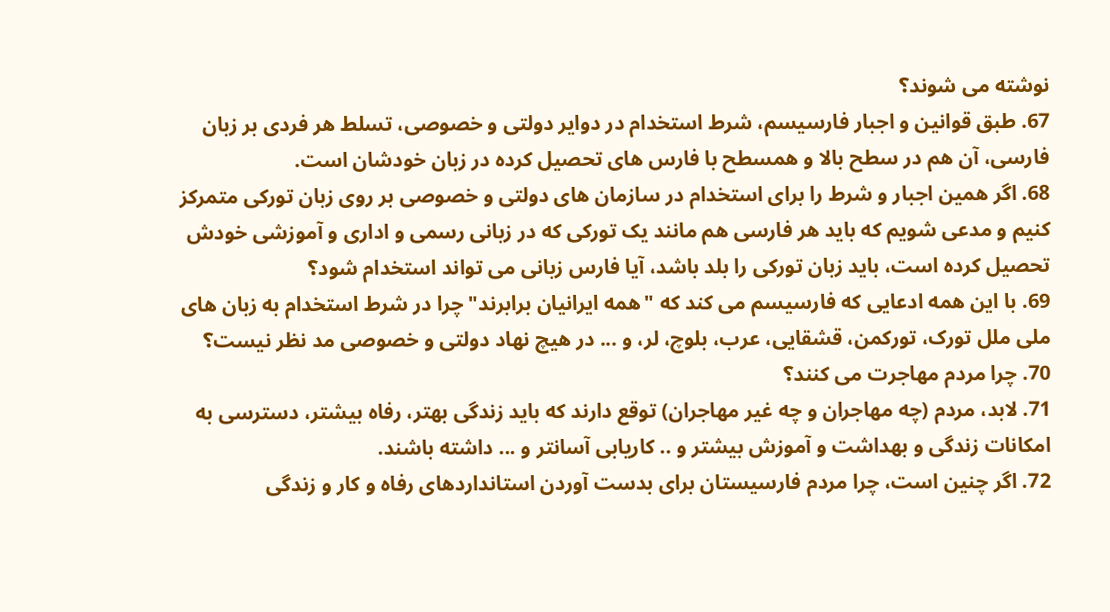نوشته می شوند؟
67. طبق قوانین و اجبار فارسیسم، شرط استخدام در دوایر دولتی و خصوصی، تسلط هر فردی بر زبان فارسی، آن هم در سطح بالا و همسطح با فارس های تحصیل کرده در زبان خودشان است.
68. اگر همین اجبار و شرط را برای استخدام در سازمان های دولتی و خصوصی بر روی زبان تورکی متمرکز کنیم و مدعی شویم که باید هر فارسی هم مانند یک تورکی که در زبانی رسمی و اداری و آموزشی خودش تحصیل کرده است، باید زبان تورکی را بلد باشد، آیا فارس زبانی می تواند استخدام شود؟
69. با این همه ادعایی که فارسیسم می کند که "همه ایرانیان برابرند" چرا در شرط استخدام به زبان های ملی ملل تورک، تورکمن، قشقایی، عرب، بلوچ، لر، و ... در هیچ نهاد دولتی و خصوصی مد نظر نیست؟
70. چرا مردم مهاجرت می کنند؟
71. لابد، مردم (چه مهاجران و چه غیر مهاجران) توقع دارند که باید زندگی بهتر، رفاه بیشتر، دسترسی به امکانات زندگی و بهداشت و آموزش بیشتر و .. کاریابی آسانتر و ... داشته باشند.
72. اگر چنین است، چرا مردم فارسیستان برای بدست آوردن استانداردهای رفاه و کار و زندگی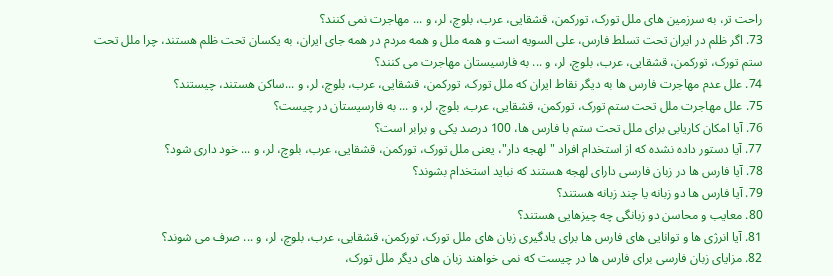راحت تر، به سرزمین های ملل تورک، تورکمن، قشقایی، عرب، بلوچ، لر، و ... مهاجرت نمی کنند؟
73. اگر ظلم در ایران تحت تسلط فارس، علی السویه است و همه ملل و همه مردم در همه جای ایران، به یکسان تحت ظلم هستند، چرا ملل تحت ستم تورک، تورکمن، قشقایی، عرب، بلوچ، لر، و ... به فارسیستان مهاجرت می کنند؟
74. علل عدم مهاجرت فارس ها به دیگر نقاط ایران که ملل تورک، تورکمن، قشقایی، عرب، بلوچ، لر، و ...ساکن هستند، چیستند؟
75. علل مهاجرت ملل تحت ستم تورک، تورکمن، قشقایی، عرب، بلوچ، لر، و ... به فارسیستان در چیست؟
76. آیا امکان کاریابی برای ملل تحت ستم با فارس ها، 100 درصد یکی و برابر است؟
77. آیا دستور داده نشده که از استخدام افراد "لهجه دار"، یعنی ملل تورک، تورکمن، قشقایی، عرب، بلوچ، لر، و ... خود داری شود؟
78. آیا فارس ها در زبان فارسی دارای لهجه هستند که نباید استخدام بشوند؟
79. آیا فارس ها دو زبانه یا چند زبانه هستند؟
80. معایب و محاسن دو زبانگی چه چیزهایی هستند؟
81. آیا انرژی ها و توانایی های فارس ها برای یادگیری زبان های ملل تورک، تورکمن، قشقایی، عرب، بلوچ، لر، و ... صرف می شوند؟
82. مزایای زبان فارسی برای فارس ها در چیست که نمی خواهند زبان های دیگر ملل تورک،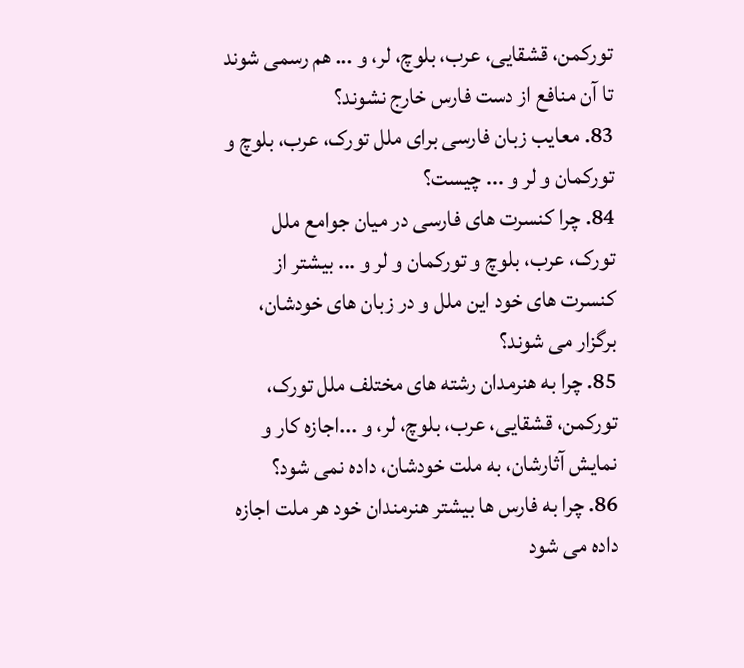تورکمن، قشقایی، عرب، بلوچ، لر، و ... هم رسمی شوند تا آن منافع از دست فارس خارج نشوند؟
83. معایب زبان فارسی برای ملل تورک، عرب، بلوچ و تورکمان و لر و ... چیست؟
84. چرا کنسرت های فارسی در میان جوامع ملل تورک، عرب، بلوچ و تورکمان و لر و ... بیشتر از کنسرت های خود این ملل و در زبان های خودشان، برگزار می شوند؟
85. چرا به هنرمدان رشته های مختلف ملل تورک، تورکمن، قشقایی، عرب، بلوچ، لر، و ...اجازه کار و نمایش آثارشان، به ملت خودشان، داده نمی شود؟
86. چرا به فارس ها بیشتر هنرمندان خود هر ملت اجازه داده می شود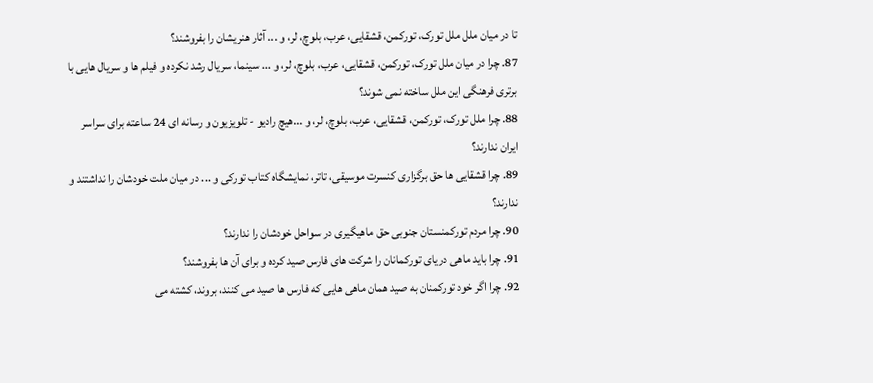تا در میان ملل ملل تورک، تورکمن، قشقایی، عرب، بلوچ، لر، و ... آثار هنریشان را بفروشند؟
87. چرا در میان ملل تورک، تورکمن، قشقایی، عرب، بلوچ، لر، و ... سینما، سریال رشد نکرده و فیلم ها و سریال هایی با برتری فرهنگی این ملل ساخته نمی شوند؟
88. چرا ملل تورک، تورکمن، قشقایی، عرب، بلوچ، لر، و ...هیچ رادیو - تلویزیون و رسانه ای 24 ساعته برای سراسر ایران ندارند؟
89. چرا قشقایی ها حق برگزاری کنسرت موسیقی، تاتر، نمایشگاه کتاب تورکی و ... در میان ملت خودشان را نداشتند و ندارند؟
90. چرا مردم تورکمنستان جنوبی حق ماهیگیری در سواحل خودشان را ندارند؟
91. چرا باید ماهی دریای تورکمانان را شرکت های فارس صید کرده و برای آن ها بفروشند؟
92. چرا اگر خود تورکمنان به صید همان ماهی هایی که فارس ها صید می کنند، بروند، کشته می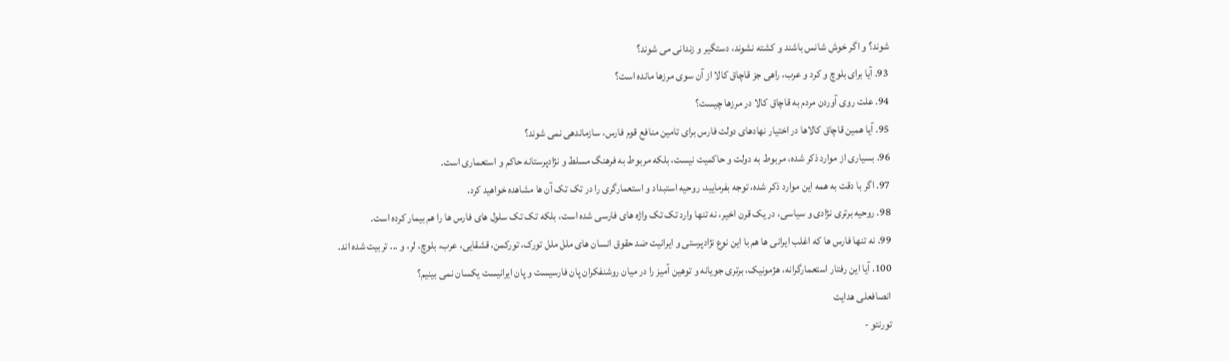شوند؟ و اگر خوش شانس باشند و کشته نشوند، دستگیر و زندانی می شوند؟
93. آیا برای بلوچ و کرد و عرب، راهی جز قاچاق کالا از آن سوی مرزها مانده است؟
94. علت روی آوردن مردم به قاچاق کالا در مرزها چیست؟
95. آیا همین قاچاق کالاها در اختیار نهادهای دولت فارس برای تامین منافع قوم فارس، سازماندهی نمی شوند؟
96. بسیاری از موارد ذکر شده، مربوط به دولت و حاکمیت نیست، بلکه مربوط به فرهنگ مسلط و نژادپرستانه حاکم و استعماری است.
97. اگر با دقت به همه این موارد ذکر شده، توجه بفرمایید، روحیه استبداد و استعمارگری را در تک تک آن ها مشاهده خواهید کرد.
98. روحیه برتری نژادی و سیاسی، در یک قرن اخیر، نه تنها وارد تک تک واژه های فارسی شده است، بلکه تک تک سلول های فارس ها را هم بیمار کرده است.
99. نه تنها فارس ها که اغلب ایرانی ها هم با این نوع نژادپرستی و ایرانیت ضد حقوق انسان های ملل ملل تورک، تورکمن، قشقایی، عرب، بلوچ، لر، و ... تربیت شده اند.
100. آیا این رفتار استعمارگرانه، هژمونیک، برتری جویانه و توهین آمیز را در میان روشنفکران پان فارسیست و پان ایرانیست یکسان نمی بینیم؟
انصافعلی هدایت
تورنتو -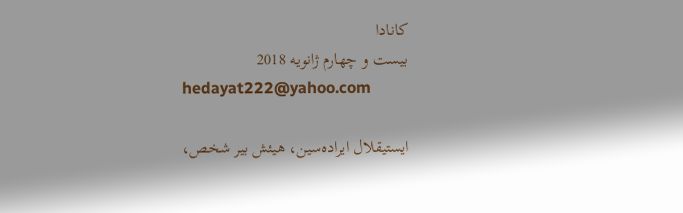کانادا
بیست و چهارم ژانویه 2018
hedayat222@yahoo.com

ایستیقلال ایراده‌سین، هیئش بیر شخص،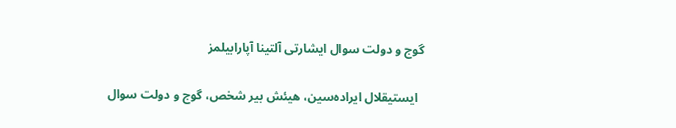گوج و دولت سوال ایشارتی آلتینا آپارابیلمز

  ایستیقلال ایراده‌سین، هیئش بیر شخص، گوج و دولت سوال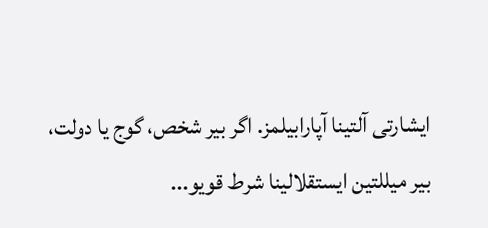ایشارتی آلتینا آپارابیلمز. اگر بیر شخص، گوج یا دولت، بیر میللتین ایستقلالینا شرط قویو...